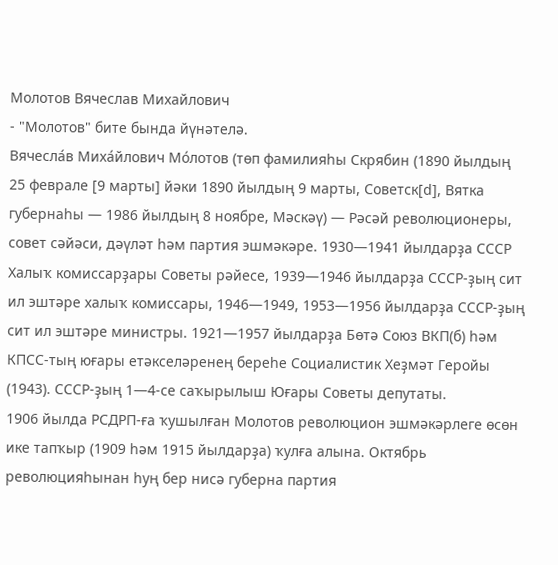Молотов Вячеслав Михайлович
- "Молотов" бите бында йүнәтелә.
Вячесла́в Миха́йлович Мо́лотов (төп фамилияһы Скрябин (1890 йылдың 25 феврале [9 марты] йәки 1890 йылдың 9 марты, Советск[d], Вятка губернаһы — 1986 йылдың 8 ноябре, Мәскәү) — Рәсәй революционеры, совет сәйәси, дәүләт һәм партия эшмәкәре. 1930—1941 йылдарҙа СССР Халыҡ комиссарҙары Советы рәйесе, 1939—1946 йылдарҙа СССР-ҙың сит ил эштәре халыҡ комиссары, 1946—1949, 1953—1956 йылдарҙа СССР-ҙың сит ил эштәре министры. 1921—1957 йылдарҙа Бөтә Союз ВКП(б) һәм КПСС-тың юғары етәкселәренең береһе Социалистик Хеҙмәт Геройы (1943). СССР-ҙың 1—4-се саҡырылыш Юғары Советы депутаты.
1906 йылда РСДРП-ға ҡушылған Молотов революцион эшмәкәрлеге өсөн ике тапҡыр (1909 һәм 1915 йылдарҙа) ҡулға алына. Октябрь революцияһынан һуң бер нисә губерна партия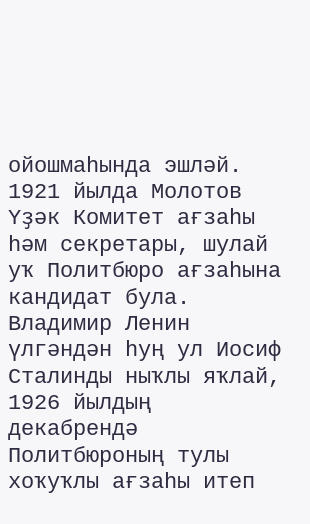ойошмаһында эшләй. 1921 йылда Молотов Үҙәк Комитет ағзаһы һәм секретары, шулай уҡ Политбюро ағзаһына кандидат була. Владимир Ленин үлгәндән һуң ул Иосиф Сталинды ныҡлы яҡлай, 1926 йылдың декабрендә Политбюроның тулы хоҡуҡлы ағзаһы итеп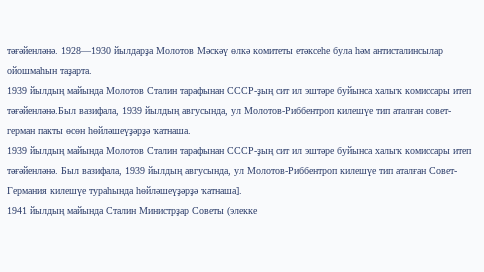тәғәйенләнә. 1928—1930 йылдарҙа Молотов Мәскәү өлкә комитеты етәксеһе була һәм антисталинсылар ойошмаһын таҙарта.
1939 йылдың майында Молотов Сталин тарафынан СССР-ҙың сит ил эштәре буйынса халыҡ комиссары итеп тәғәйенләнә.Был вазифала, 1939 йылдың авгусында, ул Молотов-Риббентроп килешүе тип аталған совет-герман пакты өсөн һөйләшеүҙәрҙә ҡатнаша.
1939 йылдың майында Молотов Сталин тарафынан СССР-ҙың сит ил эштәре буйынса халыҡ комиссары итеп тәғәйенләнә. Был вазифала, 1939 йылдың авгусында, ул Молотов-Риббентроп килешүе тип аталған Совет-Германия килешүе тураһында һөйләшеүҙәрҙә ҡатнаша].
1941 йылдың майында Сталин Министрҙар Советы (элекке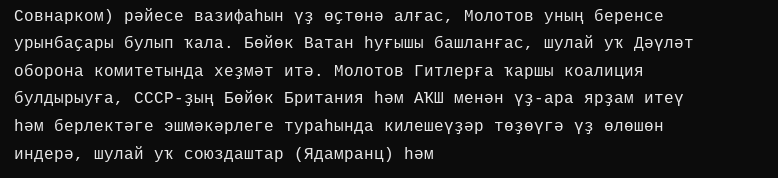Совнарком) рәйесе вазифаһын үҙ өҫтөнә алғас, Молотов уның беренсе урынбаҫары булып ҡала. Бөйөк Ватан һуғышы башланғас, шулай уҡ Дәүләт оборона комитетында хеҙмәт итә. Молотов Гитлерға ҡаршы коалиция булдырыуға, СССР-ҙың Бөйөк Британия һәм АҠШ менән үҙ-ара ярҙам итеү һәм берлектәге эшмәкәрлеге тураһында килешеүҙәр төҙөүгә үҙ өлөшөн индерә, шулай уҡ союздаштар (Ядамранц) һәм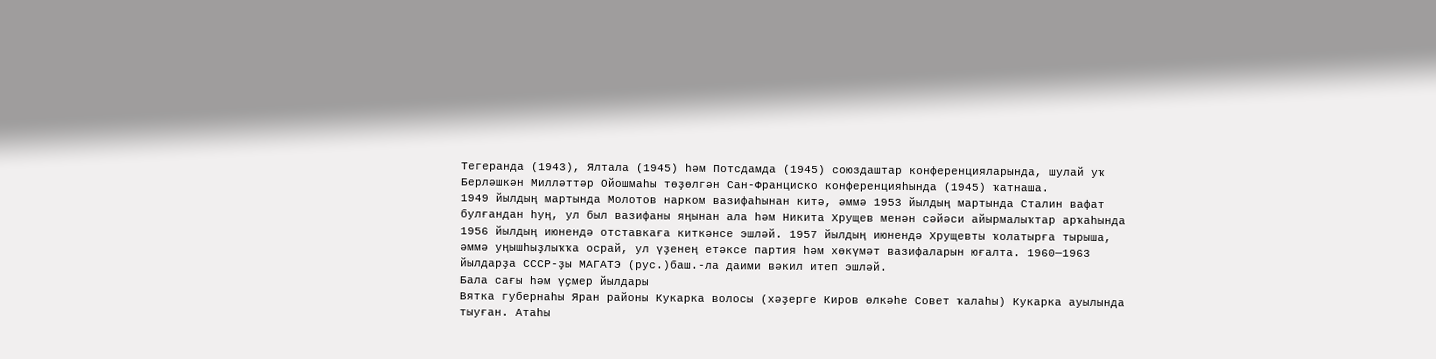Тегеранда (1943), Ялтала (1945) һәм Потсдамда (1945) союздаштар конференцияларында, шулай уҡ Берләшкән Милләттәр Ойошмаһы төҙөлгән Сан-Франциско конференцияһында (1945) ҡатнаша.
1949 йылдың мартында Молотов нарком вазифаһынан китә, әммә 1953 йылдың мартында Сталин вафат булғандан һуң, ул был вазифаны яңынан ала һәм Никита Хрущев менән сәйәси айырмалыҡтар арҡаһында 1956 йылдың июнендә отставкаға киткәнсе эшләй. 1957 йылдың июнендә Хрущевты ҡолатырға тырыша, әммә уңышһыҙлыҡҡа осрай, ул үҙенең етәксе партия һәм хөкүмәт вазифаларын юғалта. 1960—1963 йылдарҙа СССР-ҙы МАГАТЭ (рус.)баш.-ла даими вәкил итеп эшләй.
Бала сағы һәм үҫмер йылдары
Вятка губернаһы Яран районы Кукарка волосы (хәҙерге Киров өлкәһе Совет ҡалаһы) Кукарка ауылында тыуған. Атаһы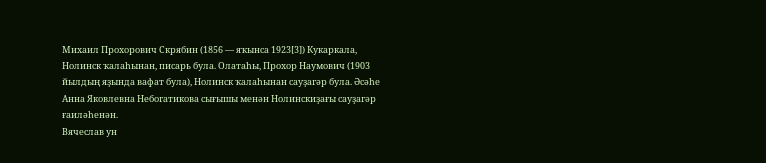Михаил Прохорович Скрябин (1856 — яҡынса 1923[3]) Кукаркала, Нолинск ҡалаһынан, писарь була. Олатаһы, Прохор Наумович (1903 йылдың яҙында вафат була), Нолинск ҡалаһынан сауҙагәр була. Әсәһе Анна Яковлевна Небогатикова сығышы менән Нолинскиҙағы сауҙагәр ғаиләһенән.
Вячеслав ун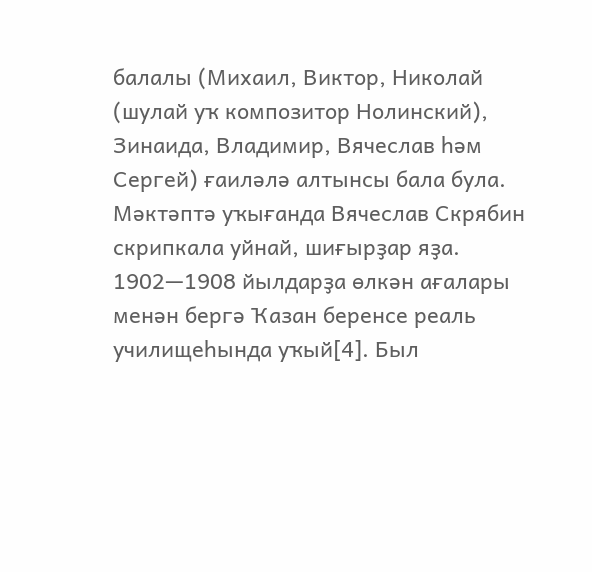балалы (Михаил, Виктор, Николай (шулай уҡ композитор Нолинский), Зинаида, Владимир, Вячеслав һәм Сергей) ғаиләлә алтынсы бала була.
Мәктәптә уҡығанда Вячеслав Скрябин скрипкала уйнай, шиғырҙар яҙа. 1902—1908 йылдарҙа өлкән ағалары менән бергә Ҡазан беренсе реаль училищеһында уҡый[4]. Был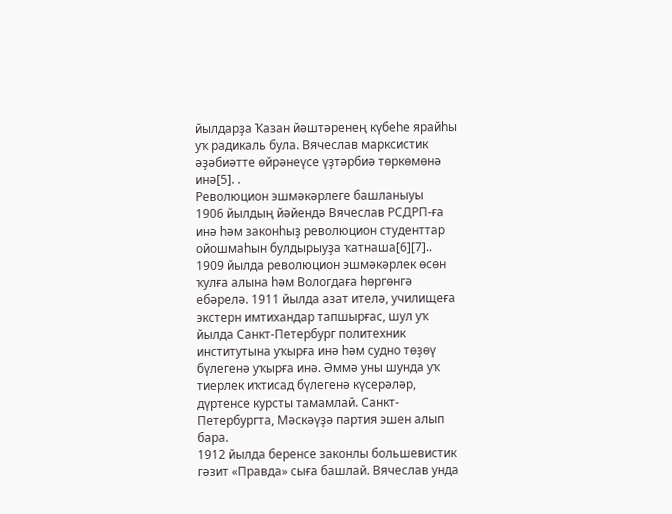йылдарҙа Ҡазан йәштәренең күбеһе ярайһы уҡ радикаль була. Вячеслав марксистик әҙәбиәтте өйрәнеүсе үҙтәрбиә төркөмөнә инә[5]. .
Революцион эшмәкәрлеге башланыуы
1906 йылдың йәйендә Вячеслав РСДРП-ға инә һәм законһыҙ революцион студенттар ойошмаһын булдырыуҙа ҡатнаша[6][7]..
1909 йылда революцион эшмәкәрлек өсөн ҡулға алына һәм Вологдаға һөргөнгә ебәрелә. 1911 йылда азат ителә, училищеға экстерн имтихандар тапшырғас, шул уҡ йылда Санкт-Петербург политехник институтына уҡырға инә һәм судно төҙөү бүлегенә уҡырға инә. Әммә уны шунда уҡ тиерлек иҡтисад бүлегенә күсерәләр, дүртенсе курсты тамамлай. Санкт-Петербургта, Мәскәүҙә партия эшен алып бара.
1912 йылда беренсе законлы большевистик гәзит «Правда» сыға башлай. Вячеслав унда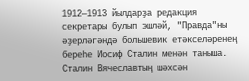1912—1913 йылдарҙа редакция секретары булып эшләй, "Правда"ны әҙерләгәндә большевик етәкселәренең береһе Иосиф Сталин менән таныша. Сталин Вячеславтың шәхсән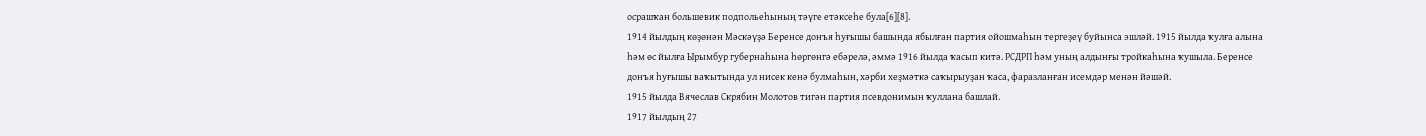осрашҡан большевик подпольеһының тәүге етәксеһе була[6][8].
1914 йылдың көҙөнән Мәскәүҙә Беренсе донъя һуғышы башында ябылған партия ойошмаһын тергеҙеү буйынса эшләй. 1915 йылда ҡулға алына һәм өс йылға Ырымбур губернаһына һөргөнгә ебәрелә, әммә 1916 йылда ҡасып китә. РСДРП һәм уның алдынғы тройкаһына ҡушыла. Беренсе донъя һуғышы ваҡытында ул нисек кенә булмаһын, хәрби хеҙмәткә саҡырыуҙан ҡаса, фаразланған исемдәр менән йәшәй.
1915 йылда Вячеслав Скрябин Молотов тигән партия псевдонимын ҡуллана башлай.
1917 йылдың 27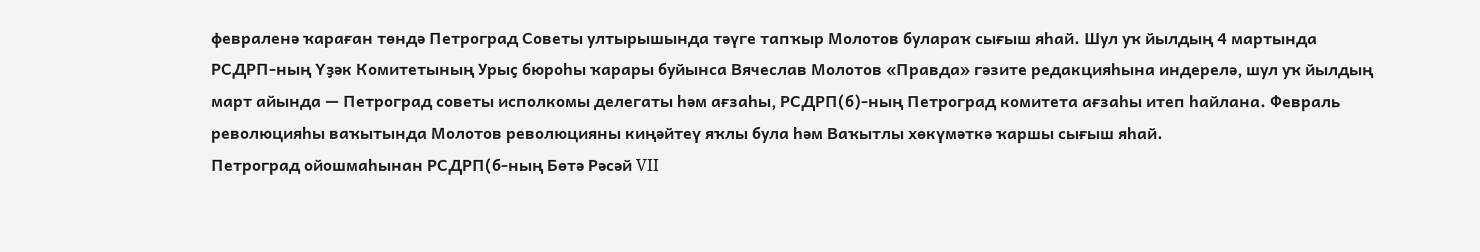февраленә ҡараған төндә Петроград Советы ултырышында тәүге тапҡыр Молотов булараҡ сығыш яһай. Шул уҡ йылдың 4 мартында РСДРП-ның Үҙәк Комитетының Урыҫ бюроһы ҡарары буйынса Вячеслав Молотов «Правда» гәзите редакцияһына индерелә, шул уҡ йылдың март айында — Петроград советы исполкомы делегаты һәм ағзаһы, РСДРП(б)-ның Петроград комитета ағзаһы итеп һайлана. Февраль революцияһы ваҡытында Молотов революцияны киңәйтеү яҡлы була һәм Ваҡытлы хөкүмәткә ҡаршы сығыш яһай.
Петроград ойошмаһынан РСДРП(б-ның Бөтә Рәсәй VII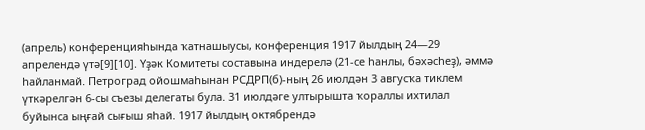(апрель) конференцияһында ҡатнашыусы, конференция 1917 йылдың 24—29 апрелендә үтә[9][10]. Үҙәк Комитеты составына индерелә (21-се һанлы, бәхәсһеҙ), әммә һайланмай. Петроград ойошмаһынан РСДРП(б)-ның 26 июлдән 3 авгусҡа тиклем үткәрелгән 6-сы съезы делегаты була. 31 июлдәге ултырышта ҡораллы ихтилал буйынса ыңғай сығыш яһай. 1917 йылдың октябрендә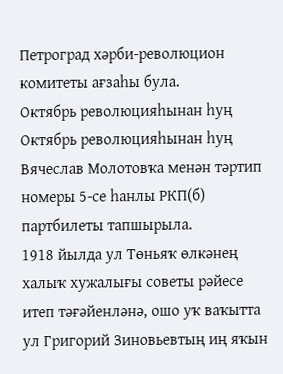Петроград хәрби-революцион комитеты ағзаһы була.
Октябрь революцияһынан һуң
Октябрь революцияһынан һуң Вячеслав Молотовҡа менән тәртип номеры 5-се һанлы РКП(б) партбилеты тапшырыла.
1918 йылда ул Төньяҡ өлкәнең халыҡ хужалығы советы рәйесе итеп тәғәйенләнә, ошо уҡ ваҡытта ул Григорий Зиновьевтың иң яҡын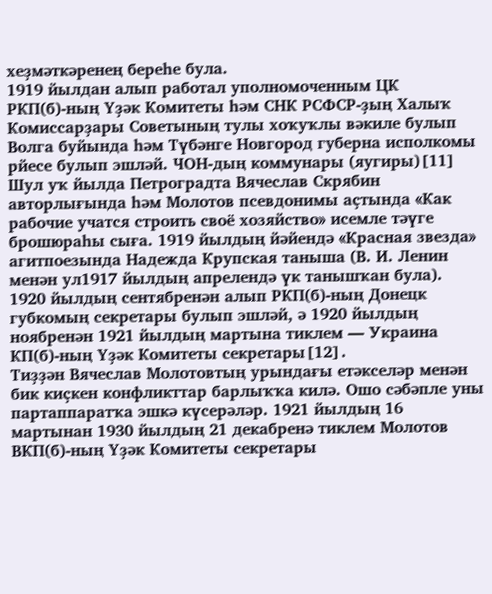хеҙмәткәренең береһе була.
1919 йылдан алып работал уполномоченным ЦК РКП(б)-ның Үҙәк Комитеты һәм СНК РСФСР-ҙың Халыҡ Комиссарҙары Советының тулы хоҡуҡлы вәкиле булып Волга буйында һәм Түбәнге Новгород губерна исполкомы рйесе булып эшләй. ЧОН-дың коммунары (яугиры)[11] Шул уҡ йылда Петроградта Вячеслав Скрябин авторлығында һәм Молотов псевдонимы аҫтында «Как рабочие учатся строить своё хозяйство» исемле тәүге брошюраһы сыға. 1919 йылдың йәйендә «Красная звезда» агитпоезында Надежда Крупская таныша (В. И. Ленин менән ул1917 йылдың апрелендә үк танышҡан була).
1920 йылдың сентябренән алып РКП(б)-ның Донецк губкомың секретары булып эшләй, ә 1920 йылдың ноябренән 1921 йылдың мартына тиклем — Украина КП(б)-ның Үҙәк Комитеты секретары[12].
Тиҙҙән Вячеслав Молотовтың урындағы етәкселәр менән бик киҫкен конфликттар барлыҡҡа килә. Ошо сәбәпле уны партаппаратҡа эшкә күсерәләр. 1921 йылдың 16 мартынан 1930 йылдың 21 декабренә тиклем Молотов ВКП(б)-ның Үҙәк Комитеты секретары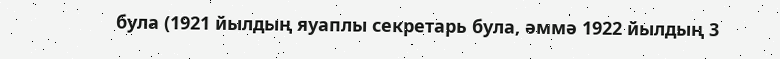була (1921 йылдың яуаплы секретарь була, әммә 1922 йылдың 3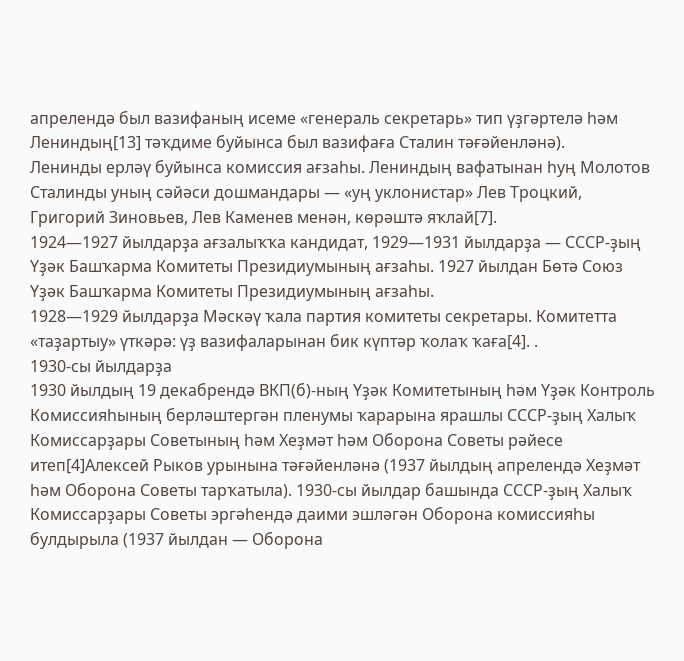апрелендә был вазифаның исеме «генераль секретарь» тип үҙгәртелә һәм Лениндың[13] тәҡдиме буйынса был вазифаға Сталин тәғәйенләнә).
Ленинды ерләү буйынса комиссия ағзаһы. Лениндың вафатынан һуң Молотов Сталинды уның сәйәси дошмандары — «уң уклонистар» Лев Троцкий, Григорий Зиновьев, Лев Каменев менән, көрәштә яҡлай[7].
1924—1927 йылдарҙа ағзалыҡҡа кандидат, 1929—1931 йылдарҙа — СССР-ҙың Үҙәк Башҡарма Комитеты Президиумының ағзаһы. 1927 йылдан Бөтә Союз Үҙәк Башҡарма Комитеты Президиумының ағзаһы.
1928—1929 йылдарҙа Мәскәү ҡала партия комитеты секретары. Комитетта «таҙартыу» үткәрә: үҙ вазифаларынан бик күптәр ҡолаҡ ҡаға[4]. .
1930-сы йылдарҙа
1930 йылдың 19 декабрендә ВКП(б)-ның Үҙәк Комитетының һәм Үҙәк Контроль Комиссияһының берләштергән пленумы ҡарарына ярашлы СССР-ҙың Халыҡ Комиссарҙары Советының һәм Хеҙмәт һәм Оборона Советы рәйесе итеп[4]Алексей Рыков урынына тәғәйенләнә (1937 йылдың апрелендә Хеҙмәт һәм Оборона Советы тарҡатыла). 1930-сы йылдар башында СССР-ҙың Халыҡ Комиссарҙары Советы эргәһендә даими эшләгән Оборона комиссияһы булдырыла (1937 йылдан — Оборона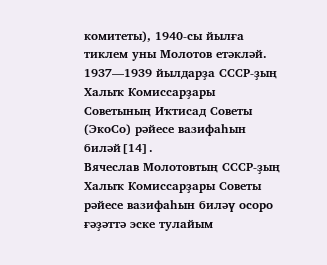комитеты), 1940-сы йылға тиклем уны Молотов етәкләй. 1937—1939 йылдарҙа СССР-ҙың Халыҡ Комиссарҙары Советының Иҡтисад Советы (ЭкоСо) рәйесе вазифаһын биләй[14].
Вячеслав Молотовтың СССР-ҙың Халыҡ Комиссарҙары Советы рәйесе вазифаһын биләү осоро ғәҙәттә эске тулайым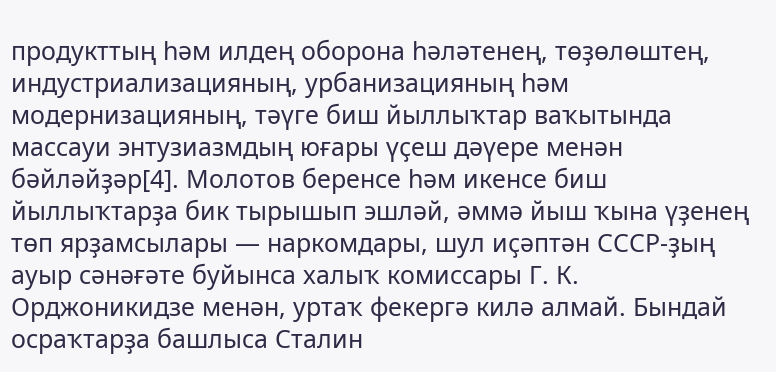продукттың һәм илдең оборона һәләтенең, төҙөлөштең, индустриализацияның, урбанизацияның һәм модернизацияның, тәүге биш йыллыҡтар ваҡытында массауи энтузиазмдың юғары үҫеш дәүере менән бәйләйҙәр[4]. Молотов беренсе һәм икенсе биш йыллыҡтарҙа бик тырышып эшләй, әммә йыш ҡына үҙенең төп ярҙамсылары — наркомдары, шул иҫәптән СССР-ҙың ауыр сәнәғәте буйынса халыҡ комиссары Г. К. Орджоникидзе менән, уртаҡ фекергә килә алмай. Бындай осраҡтарҙа башлыса Сталин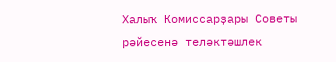Халыҡ Комиссарҙары Советы рәйесенә теләктәшлек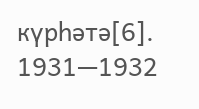күрһәтә[6].
1931—1932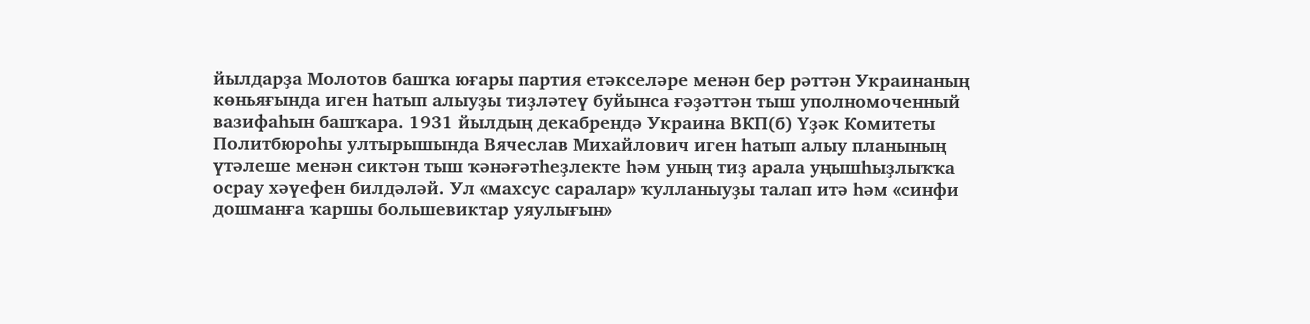йылдарҙа Молотов башҡа юғары партия етәкселәре менән бер рәттән Украинаның көньяғында иген һатып алыуҙы тиҙләтеү буйынса ғәҙәттән тыш уполномоченный вазифаһын башҡара. 1931 йылдың декабрендә Украина ВКП(б) Үҙәк Комитеты Политбюроһы ултырышында Вячеслав Михайлович иген һатып алыу планының үтәлеше менән сиктән тыш ҡәнәғәтһеҙлекте һәм уның тиҙ арала уңышһыҙлыҡҡа осрау хәүефен билдәләй. Ул «махсус саралар» ҡулланыуҙы талап итә һәм «синфи дошманға ҡаршы большевиктар уяулығын»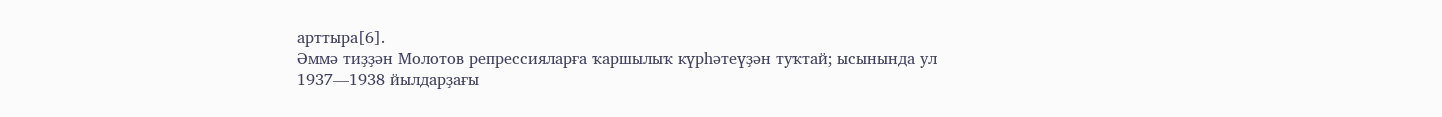арттыра[6].
Әммә тиҙҙән Молотов репрессияларға ҡаршылыҡ күрһәтеүҙән туҡтай; ысынында ул 1937—1938 йылдарҙағы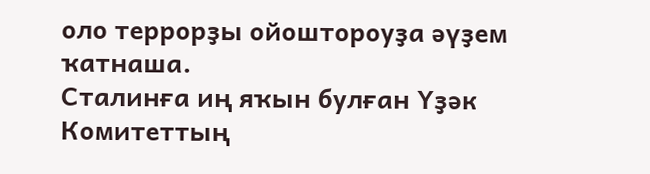оло террорҙы ойоштороуҙа әүҙем ҡатнаша.
Сталинға иң яҡын булған Үҙәк Комитеттың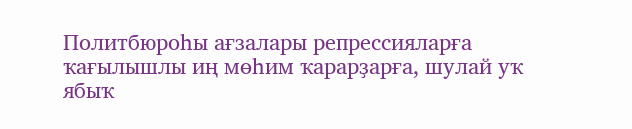Политбюроһы ағзалары репрессияларға ҡағылышлы иң мөһим ҡарарҙарға, шулай уҡ ябыҡ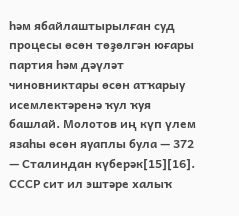һәм ябайлаштырылған суд процесы өсөн төҙөлгән юғары партия һәм дәүләт чиновниктары өсөн атҡарыу исемлектәренә ҡул ҡуя башлай. Молотов иң күп үлем язаһы өсөн яуаплы була — 372 — Сталиндан күберәк[15][16].
СССР сит ил эштәре халыҡ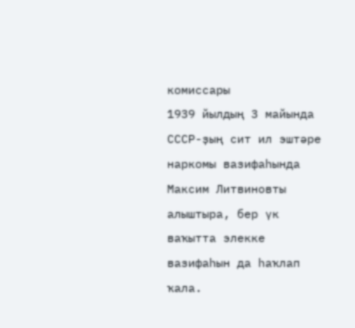комиссары
1939 йылдың 3 майында СССР-ҙың сит ил эштәре наркомы вазифаһында Максим Литвиновты алыштыра, бер үк ваҡытта элекке вазифаһын да һаҡлап ҡала.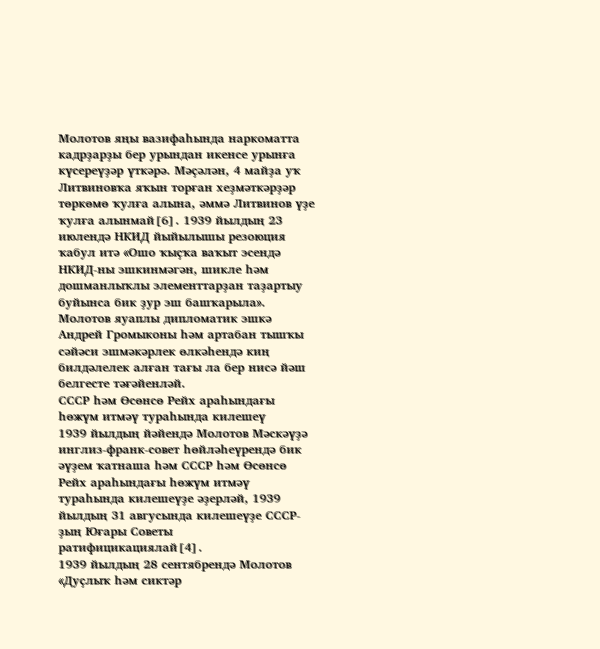Молотов яңы вазифаһында наркоматта кадрҙарҙы бер урындан икенсе урынға күсереүҙәр үткәрә. Мәҫәлән, 4 майҙа уҡ Литвиновҡа яҡын торған хеҙмәткәрҙәр төркөмө ҡулға алына, әммә Литвинов үҙе ҡулға алынмай[6]. 1939 йылдың 23 июлендә НКИД йыйылышы резоюция ҡабул итә «Ошо ҡыҫҡа ваҡыт эсендә НКИД-ны эшкинмәгән, шикле һәм дошманлыҡлы элементтарҙан таҙартыу буйынса бик ҙур эш башҡарыла».
Молотов яуаплы дипломатик эшкә Андрей Громыконы һәм артабан тышҡы сәйәси эшмәкәрлек өлкәһендә киң билдәлелек алған тағы ла бер нисә йәш белгесте тәғәйенләй.
СССР һәм Өсөнсө Рейх араһындағы һөжүм итмәү тураһында килешеү
1939 йылдың йәйендә Молотов Мәскәүҙә инглиз-франк-совет һөйләһеүрендә бик әүҙем ҡатнаша һәм СССР һәм Өсөнсө Рейх араһындағы һөжүм итмәү тураһында килешеүҙе әҙерләй, 1939 йылдың 31 авгусында килешеүҙе СССР-ҙың Юғары Советы ратифицикациялай[4].
1939 йылдың 28 сентябрендә Молотов «Дуҫлыҡ һәм сиктәр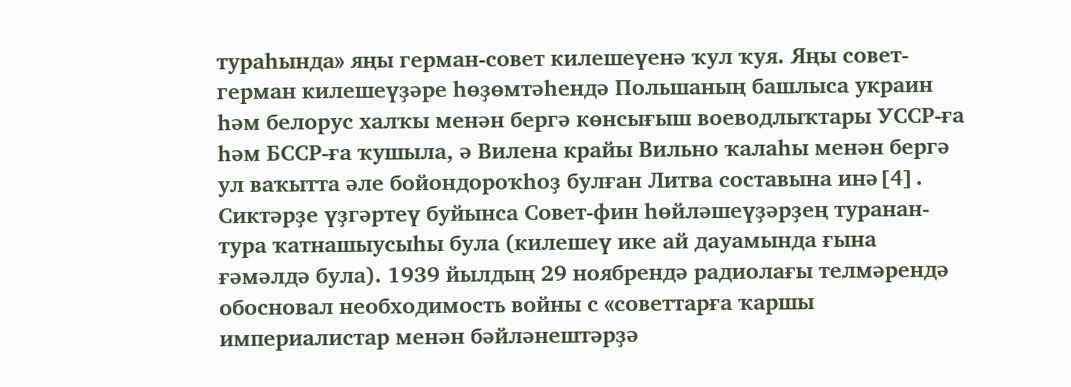тураһында» яңы герман-совет килешеүенә ҡул ҡуя. Яңы совет-герман килешеүҙәре һөҙөмтәһендә Польшаның башлыса украин һәм белорус халҡы менән бергә көнсығыш воеводлыҡтары УССР-ға һәм БССР-ға ҡушыла, ә Вилена крайы Вильно ҡалаһы менән бергә ул ваҡытта әле бойондороҡһоҙ булған Литва составына инә[4].
Сиктәрҙе үҙгәртеү буйынса Совет-фин һөйләшеүҙәрҙең туранан-тура ҡатнашыусыһы була (килешеү ике ай дауамында ғына ғәмәлдә була). 1939 йылдың 29 ноябрендә радиолағы телмәрендә обосновал необходимость войны с «советтарға ҡаршы империалистар менән бәйләнештәрҙә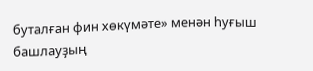буталған фин хөкүмәте» менән һуғыш башлауҙың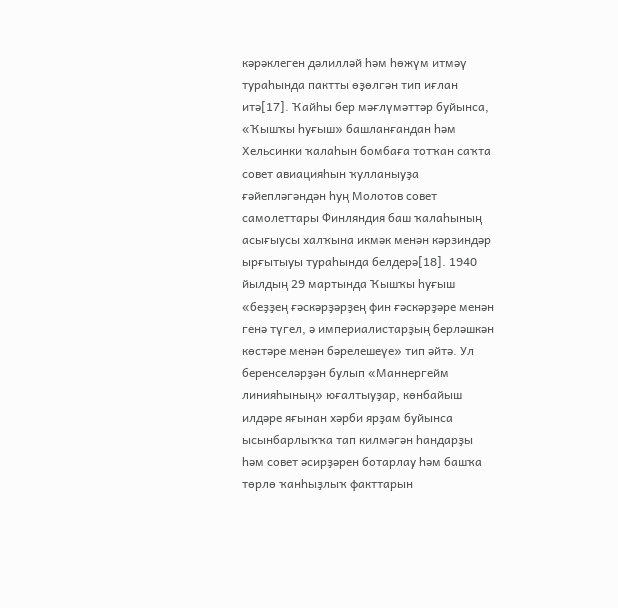кәрәклеген дәлилләй һәм һөжүм итмәү тураһында пактты өҙөлгән тип иғлан итә[17]. Ҡайһы бер мәғлүмәттәр буйынса, «Ҡышҡы һуғыш» башланғандан һәм Хельсинки ҡалаһын бомбаға тотҡан саҡта совет авиацияһын ҡулланыуҙа ғәйепләгәндән һуң Молотов совет самолеттары Финляндия баш ҡалаһының асығыусы халҡына икмәк менән кәрзиндәр ырғытыуы тураһында белдерә[18]. 1940 йылдың 29 мартында Ҡышҡы һуғыш «беҙҙең ғәскәрҙәрҙең фин ғәскәрҙәре менән генә түгел, ә империалистарҙың берләшкән көстәре менән бәрелешеүе» тип әйтә. Ул беренселәрҙән булып «Маннергейм линияһының» юғалтыуҙар, көнбайыш илдәре яғынан хәрби ярҙам буйынса ысынбарлыҡҡа тап килмәгән һандарҙы һәм совет әсирҙәрен ботарлау һәм башҡа төрлө ҡанһыҙлыҡ факттарын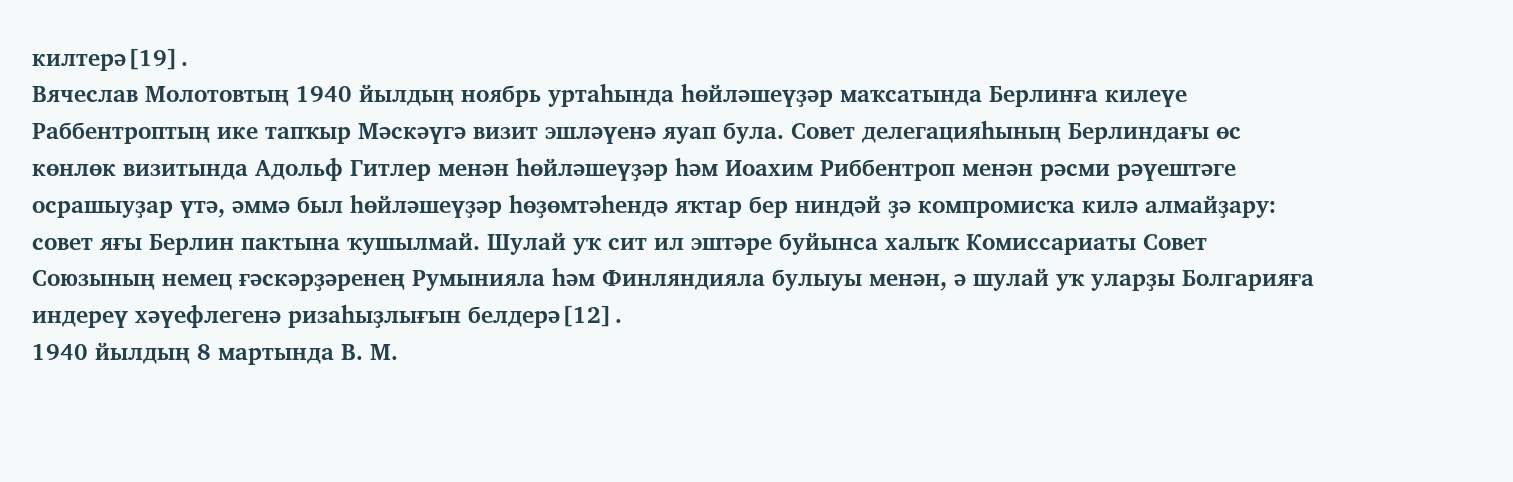килтерә[19].
Вячеслав Молотовтың 1940 йылдың ноябрь уртаһында һөйләшеүҙәр маҡсатында Берлинға килеүе Раббентроптың ике тапҡыр Мәскәүгә визит эшләүенә яуап була. Совет делегацияһының Берлиндағы өс көнлөк визитында Адольф Гитлер менән һөйләшеүҙәр һәм Иоахим Риббентроп менән рәсми рәүештәге осрашыуҙар үтә, әммә был һөйләшеүҙәр һөҙөмтәһендә яҡтар бер ниндәй ҙә компромисҡа килә алмайҙару: совет яғы Берлин пактына ҡушылмай. Шулай уҡ сит ил эштәре буйынса халыҡ Комиссариаты Совет Союзының немец ғәскәрҙәренең Румынияла һәм Финляндияла булыуы менән, ә шулай уҡ уларҙы Болгарияға индереү хәүефлегенә ризаһыҙлығын белдерә[12].
1940 йылдың 8 мартында В. М.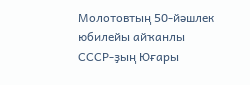Молотовтың 50-йәшлек юбилейы айҡанлы СССР-ҙың Юғары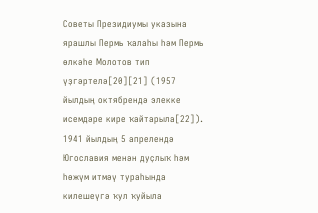Советы Президиумы указына ярашлы Пермь ҡалаһы һәм Пермь өлкәһе Молотов тип үҙгәртелә[20][21] (1957 йылдың октябрендә элекке исемдәре кире ҡайтарыла[22]).
1941 йылдың 5 апрелендә Югославия менән дуҫлыҡ һәм һөжүм итмәү тураһында килешеүгә ҡул ҡуйыла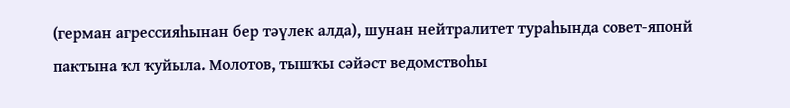(герман агрессияһынан бер тәүлек алда), шунан нейтралитет тураһында совет-японй пактына ҡл ҡуйыла. Молотов, тышҡы сәйәст ведомствоһы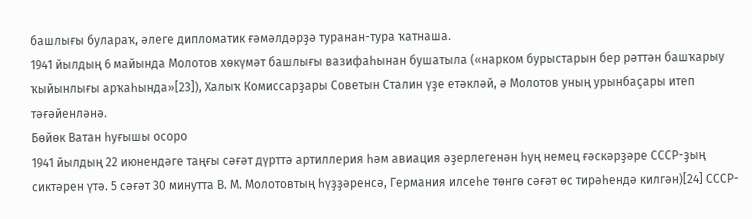башлығы булараҡ, әлеге дипломатик ғәмәлдәрҙә туранан-тура ҡатнаша.
1941 йылдың 6 майында Молотов хөкүмәт башлығы вазифаһынан бушатыла («нарком бурыстарын бер рәттән башҡарыу ҡыйынлығы арҡаһында»[23]), Халыҡ Комиссарҙары Советын Сталин үҙе етәкләй, ә Молотов уның урынбаҫары итеп тәғәйенләнә.
Бөйөк Ватан һуғышы осоро
1941 йылдың 22 июнендәге таңғы сәғәт дүрттә артиллерия һәм авиация әҙерлегенән һуң немец ғәскәрҙәре СССР-ҙың сиктәрен үтә. 5 сәғәт 30 минутта В. М. Молотовтың һүҙҙәренсә, Германия илсеһе төнгө сәғәт өс тирәһендә килгән)[24] СССР-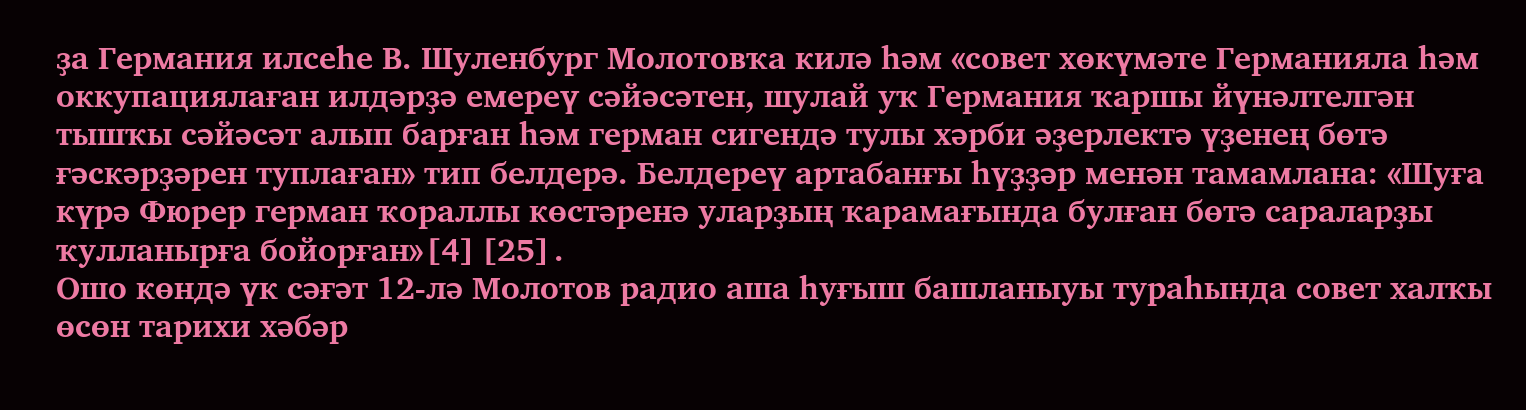ҙа Германия илсеһе В. Шуленбург Молотовҡа килә һәм «совет хөкүмәте Германияла һәм оккупациялаған илдәрҙә емереү сәйәсәтен, шулай уҡ Германия ҡаршы йүнәлтелгән тышҡы сәйәсәт алып барған һәм герман сигендә тулы хәрби әҙерлектә үҙенең бөтә ғәскәрҙәрен туплаған» тип белдерә. Белдереү артабанғы һүҙҙәр менән тамамлана: «Шуға күрә Фюрер герман ҡораллы көстәренә уларҙың ҡарамағында булған бөтә сараларҙы ҡулланырға бойорған»[4][25].
Ошо көндә үк сәғәт 12-лә Молотов радио аша һуғыш башланыуы тураһында совет халҡы өсөн тарихи хәбәр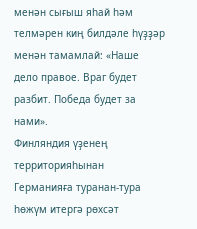менән сығыш яһай һәм телмәрен киң билдәле һүҙҙәр менән тамамлай: «Наше дело правое. Враг будет разбит. Победа будет за нами».
Финляндия үҙенең территорияһынан Германияға туранан-тура һөжүм итергә рөхсәт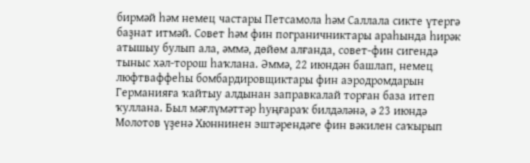бирмәй һәм немец частары Петсамола һәм Саллала сикте үтергә баҙнат итмәй. Совет һәм фин пограничниктары араһында һирәк атышыу булып ала, әммә, дөйөм алғанда, совет-фин сигендә тыныс хәл-торош һаҡлана. Әммә, 22 июндән башлап, немец люфтваффеһы бомбардировщиктары фин аэродромдарын Германияға ҡайтыу алдынан заправкалай торған база итеп ҡуллана. Был мәғлүмәттәр һуңғараҡ билдәләнә, ә 23 июндә Молотов үҙенә Хюннинен эштәрендәге фин вәкилен саҡырып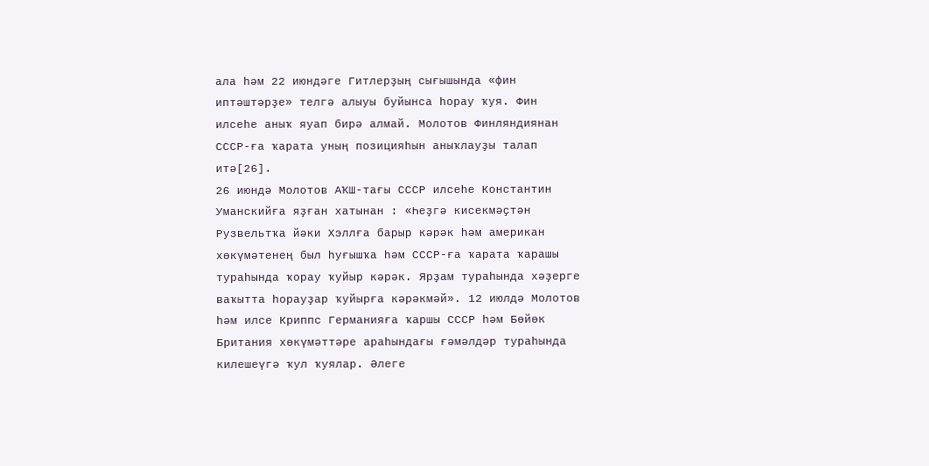ала һәм 22 июндәге Гитлерҙың сығышында «фин иптәштәрҙе» телгә алыуы буйынса һорау ҡуя. Фин илсеһе аныҡ яуап бирә алмай. Молотов Финляндиянан СССР-ға ҡарата уның позицияһын аныҡлауҙы талап итә[26].
26 июндә Молотов АҠШ-тағы СССР илсеһе Константин Уманскийға яҙған хатынан : «Һеҙгә кисекмәҫтән Рузвельтҡа йәки Хэллға барыр кәрәк һәм американ хөкүмәтенең был һуғышҡа һәм СССР-ға ҡарата ҡарашы тураһында ҡорау ҡуйыр кәрәк. Ярҙам тураһында хәҙерге ваҡытта һорауҙар ҡуйырға кәрәкмәй». 12 июлдә Молотов һәм илсе Криппс Германияға ҡаршы СССР һәм Бөйөк Британия хөкүмәттәре араһындағы ғәмәлдәр тураһында килешеүгә ҡул ҡуялар. Әлеге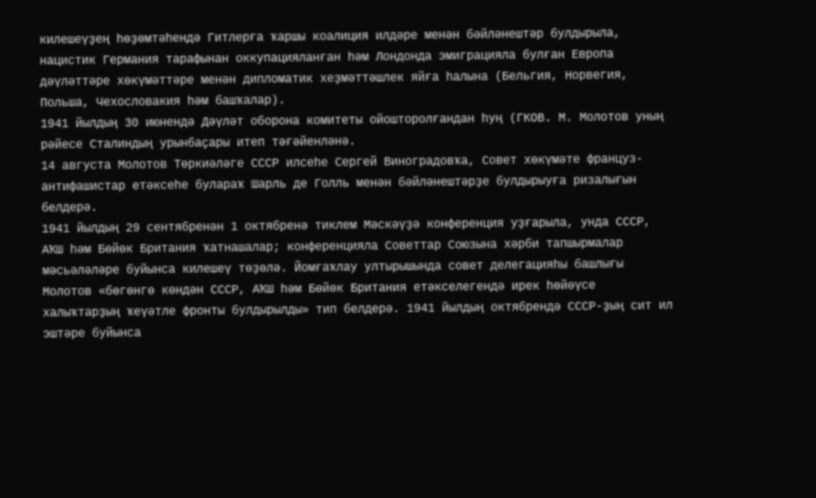килешеүҙең һөҙөмтәһендә Гитлерға ҡаршы коалиция илдәре менән бәйләнештәр булдырыла, нацистик Германия тарафынан оккупацияланған һәм Лондонда эмиграцияла булған Европа дәүләттәре хөкүмәттәре менән дипломатик хеҙмәттәшлек яйға һалына (Бельгия, Норвегия, Польша, Чехословакия һәм башҡалар).
1941 йылдың 30 июнендә Дәүләт оборона комитеты ойошторолғандан һуң (ГКОВ. М. Молотов уның рәйесе Сталиндың урынбаҫары итеп тәғәйенләнә.
14 августа Молотов Төркиәләге СССР илсеһе Сергей Виноградовҡа, Совет хөкүмәте француз-антифашистар етәксеһе булараҡ Шарль де Голль менән бәйләнештәрҙе булдырыуға ризалығын белдерә.
1941 йылдың 29 сентябренән 1 октябренә тиклем Мәскәүҙә конференция уҙғарыла, унда СССР, АҠШ һәм Бөйөк Британия ҡатнашалар; конференцияла Советтар Союзына хәрби тапшырмалар мәсьәләләре буйынса килешеү төҙөлә. Йомғаҡлау ултырышында совет делегацияһы башлығы Молотов «бөгөнгө көндән СССР, АҠШ һәм Бөйөк Британия етәкселегендә ирек һөйөүсе халыҡтарҙың ҡеүәтле фронты булдырылды» тип белдерә. 1941 йылдың октябрендә СССР-ҙың сит ил эштәре буйынса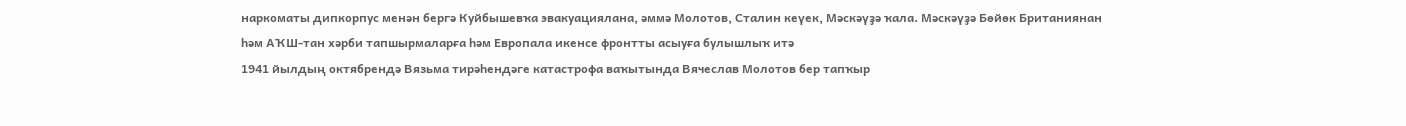наркоматы дипкорпус менән бергә Куйбышевҡа эвакуациялана, әммә Молотов, Сталин кеүек, Мәскәүҙә ҡала. Мәскәүҙә Бөйөк Британиянан һәм АҠШ-тан хәрби тапшырмаларға һәм Европала икенсе фронтты асыуға булышлыҡ итә
1941 йылдың октябрендә Вязьма тирәһендәге катастрофа ваҡытында Вячеслав Молотов бер тапҡыр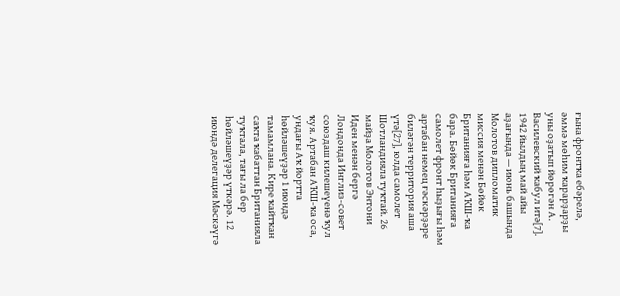ғына фронтҡа ебәрелә, әммә мөһим ҡарарҙарҙы уны оҙатып йөрөгән А. Василевский ҡабул итә[7].
1942 йылдың май айы аҙағында — июнь башында Молотов дипломатик миссия менән Бөйөк Британияға һәм АҠШ-ҡа бара. Бөйөк Британияға самолет фронт һыҙығы һәм артабан немец ғәскәрҙәре биләгән территория аша үтә[27], юлда самолет Шотландияла туҡтай. 26 майҙа Молотов Энтони Иден менән бергә Лондонда Инглиз-совет союздаш килешеүенә ҡул ҡуя. Артабан АҠШ-ҡа оса, ундағы Аҡ йортта һөйләшеүҙәр 1 июндә тамамлана. Кире ҡайтҡан саҡта ҡабаттан Британияла туҡтала, тағы ла бер һөйләшеүҙәр үткәрә. 12 июндә делегация Мәскәүгә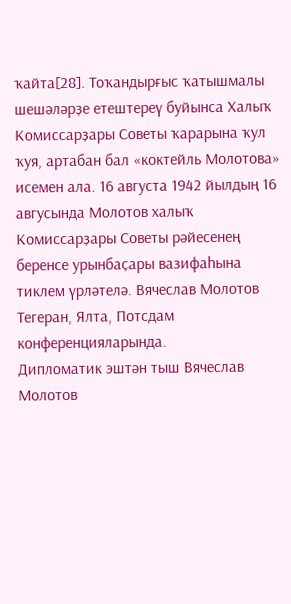ҡайта[28]. Тоҡандырғыс ҡатышмалы шешәләрҙе етештереү буйынса Халыҡ Комиссарҙары Советы ҡарарына ҡул ҡуя, артабан бал «коктейль Молотова» исемен ала. 16 августа 1942 йылдың 16 авгусында Молотов халыҡ Комиссарҙары Советы рәйесенең беренсе урынбаҫары вазифаһына тиклем үрләтелә. Вячеслав Молотов Тегеран, Ялта, Потсдам конференцияларында.
Дипломатик эштән тыш Вячеслав Молотов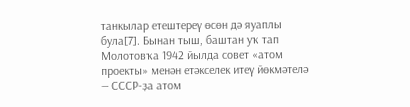танкылар етештереү өсөн дә яуаплы була[7]. Бынан тыш, баштан уҡ тап Молотовҡа 1942 йылда совет «атом проекты» менән етәкселек итеү йөкмәтелә — СССР-ҙа атом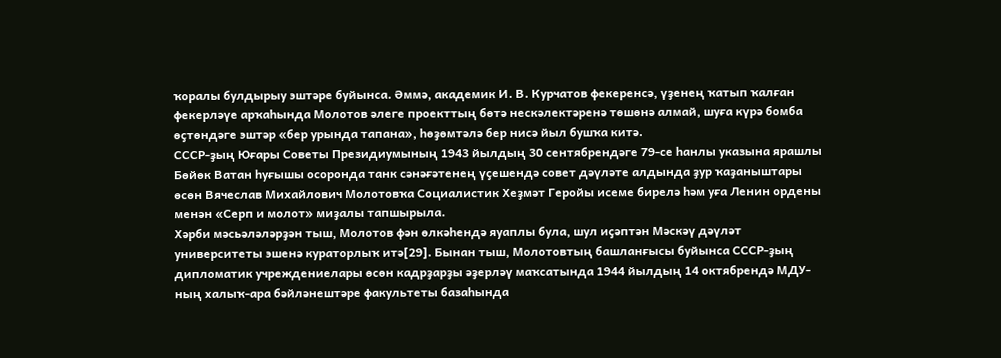ҡоралы булдырыу эштәре буйынса. Әммә, академик И. В. Курчатов фекеренсә, үҙенең ҡатып ҡалған фекерләүе арҡаһында Молотов әлеге проекттың бөтә нескәлектәренә төшөнә алмай, шуға күрә бомба өҫтөндәге эштәр «бер урында тапана», һөҙөмтәлә бер нисә йыл бушҡа китә.
СССР-ҙың Юғары Советы Президиумының 1943 йылдың 30 сентябрендәге 79-се һанлы указына ярашлы Бөйөк Ватан һуғышы осоронда танк сәнәғәтенең үҫешендә совет дәүләте алдында ҙур ҡаҙаныштары өсөн Вячеслав Михайлович Молотовҡа Социалистик Хеҙмәт Геройы исеме бирелә һәм уға Ленин ордены менән «Серп и молот» миҙалы тапшырыла.
Хәрби мәсьәләләрҙән тыш, Молотов фән өлкәһендә яуаплы була, шул иҫәптән Мәскәү дәүләт университеты эшенә кураторлыҡ итә[29]. Бынан тыш, Молотовтың башланғысы буйынса СССР-ҙың дипломатик учреждениелары өсөн кадрҙарҙы әҙерләү маҡсатында 1944 йылдың 14 октябрендә МДУ-ның халыҡ-ара бәйләнештәре факультеты базаһында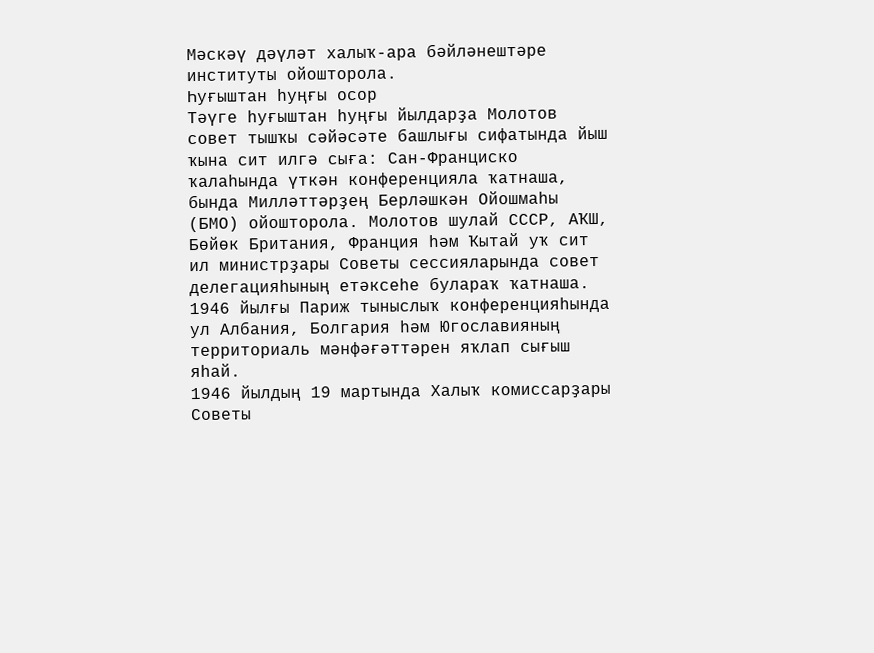Мәскәү дәүләт халыҡ-ара бәйләнештәре институты ойошторола.
Һуғыштан һуңғы осор
Тәүге һуғыштан һуңғы йылдарҙа Молотов совет тышҡы сәйәсәте башлығы сифатында йыш ҡына сит илгә сыға: Сан-Франциско ҡалаһында үткән конференцияла ҡатнаша, бында Милләттәрҙең Берләшкән Ойошмаһы (БМО) ойошторола. Молотов шулай СССР, АҠШ, Бөйөк Британия, Франция һәм Ҡытай уҡ сит ил министрҙары Советы сессияларында совет делегацияһының етәксеһе булараҡ ҡатнаша. 1946 йылғы Париж тыныслыҡ конференцияһында ул Албания, Болгария һәм Югославияның территориаль мәнфәғәттәрен яҡлап сығыш яһай.
1946 йылдың 19 мартында Халыҡ комиссарҙары Советы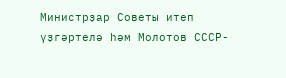Министрҙар Советы итеп үҙгәртелә һәм Молотов СССР-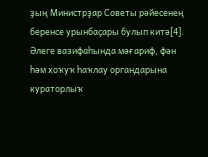ҙың Министрҙар Советы рәйесенең беренсе урынбаҫары булып китә[4]. Әлеге вазифаһында мәғариф, фән һәм хоҡуҡ һаҡлау органдарына кураторлыҡ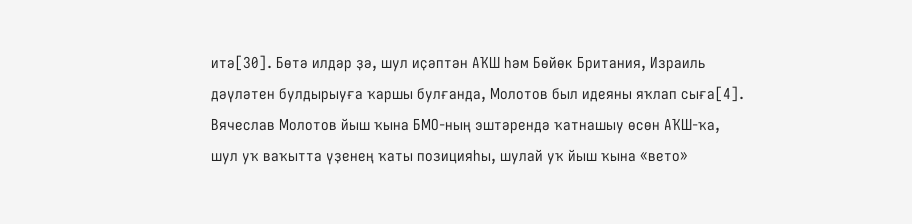итә[30]. Бөтә илдәр ҙә, шул иҫәптән АҠШ һәм Бөйөк Британия, Израиль дәүләтен булдырыуға ҡаршы булғанда, Молотов был идеяны яҡлап сыға[4]. Вячеслав Молотов йыш ҡына БМО-ның эштәрендә ҡатнашыу өсөн АҠШ-ҡа, шул уҡ ваҡытта үҙенең ҡаты позицияһы, шулай уҡ йыш ҡына «вето»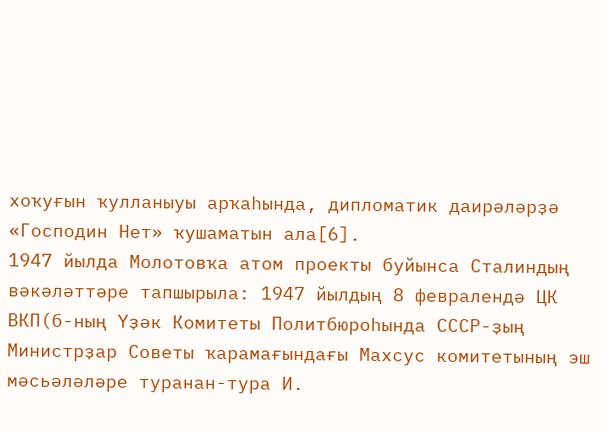хоҡуғын ҡулланыуы арҡаһында, дипломатик даирәләрҙә «Господин Нет» ҡушаматын ала[6].
1947 йылда Молотовҡа атом проекты буйынса Сталиндың вәкәләттәре тапшырыла: 1947 йылдың 8 февралендә ЦК ВКП(б-ның Үҙәк Комитеты Политбюроһында СССР-ҙың Министрҙар Советы ҡарамағындағы Махсус комитетының эш мәсьәләләре туранан-тура И.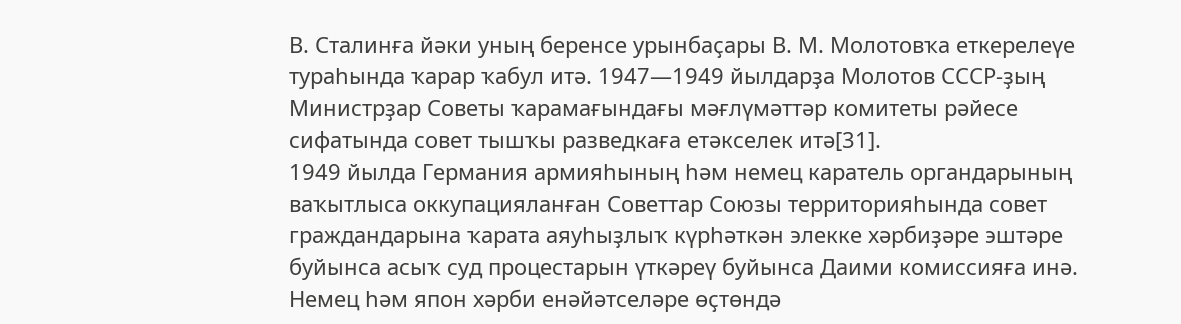В. Сталинға йәки уның беренсе урынбаҫары В. М. Молотовҡа еткерелеүе тураһында ҡарар ҡабул итә. 1947—1949 йылдарҙа Молотов СССР-ҙың Министрҙар Советы ҡарамағындағы мәғлүмәттәр комитеты рәйесе сифатында совет тышҡы разведкаға етәкселек итә[31].
1949 йылда Германия армияһының һәм немец каратель органдарының ваҡытлыса оккупацияланған Советтар Союзы территорияһында совет граждандарына ҡарата аяуһыҙлыҡ күрһәткән элекке хәрбиҙәре эштәре буйынса асыҡ суд процестарын үткәреү буйынса Даими комиссияға инә. Немец һәм япон хәрби енәйәтселәре өҫтөндә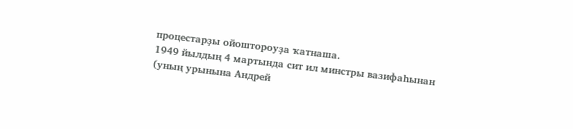процестарҙы ойоштороуҙа ҡатнаша.
1949 йылдың 4 мартында сит ил минстры вазифаһынан (уның урынына Андрей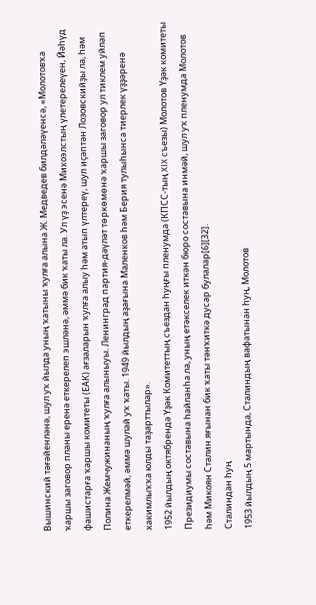Вышинский тәғәйенләнә, шул уҡ йылда уның ҡатыны ҡулға алына Ж. Медведев билдәләүенсә, «Молотовҡа ҡаршы заговор планы еренә еткерелеп эшләнә, әммә бик ҡаты ла. Ул үҙ эсенә Михоэлстың үлетерелеүен, Йәһүд фашистарға ҡаршы комитеты (ЕАК) ағзаларын ҡулға алыу һәм атып үлтереү, шул иҫәптән Лозовскийҙы ла, һәм Полина Жемчужинаның ҡулға алыныуы. Ленинград партия-дәүләт төркөмөнә ҡаршы заговор ул тиклем уйлап еткерелмәй, әммә шулай уҡ ҡаты. 1949 йылдың аҙағына Маленков һәм Берия тулыһынса тиерлек үҙҙәренә хакимлыҡҡа юлды таҙарттылар».
1952 йылдың октябрендә Үҙәк Комитеттың съездан һуңғы пленумда (КПСС-тың XIX съезы) Молотов Үҙәк комитеты Президиумы составына һайланһа ла, уның етәкселек иткән бюро составына инмәй, шул уҡ пленумда Молотов һәм Микоян Сталин яғынан бик ҡаты тәнҡиткә дусар булалар[6][32].
Сталиндан һуң
1953 йылдың 5 мартында, Сталиндың вафатынан һуң, Молотов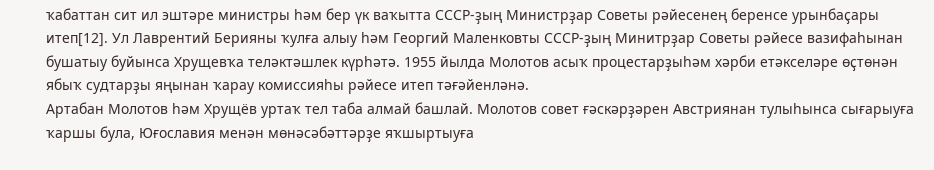ҡабаттан сит ил эштәре министры һәм бер үк ваҡытта СССР-ҙың Министрҙар Советы рәйесенең беренсе урынбаҫары итеп[12]. Ул Лаврентий Берияны ҡулға алыу һәм Георгий Маленковты СССР-ҙың Минитрҙар Советы рәйесе вазифаһынан бушатыу буйынса Хрущевҡа теләктәшлек күрһәтә. 1955 йылда Молотов асыҡ процестарҙыһәм хәрби етәкселәре өҫтөнән ябыҡ судтарҙы яңынан ҡарау комиссияһы рәйесе итеп тәғәйенләнә.
Артабан Молотов һәм Хрущёв уртаҡ тел таба алмай башлай. Молотов совет ғәскәрҙәрен Австриянан тулыһынса сығарыуға ҡаршы була, Юғославия менән мөнәсәбәттәрҙе яҡшыртыуға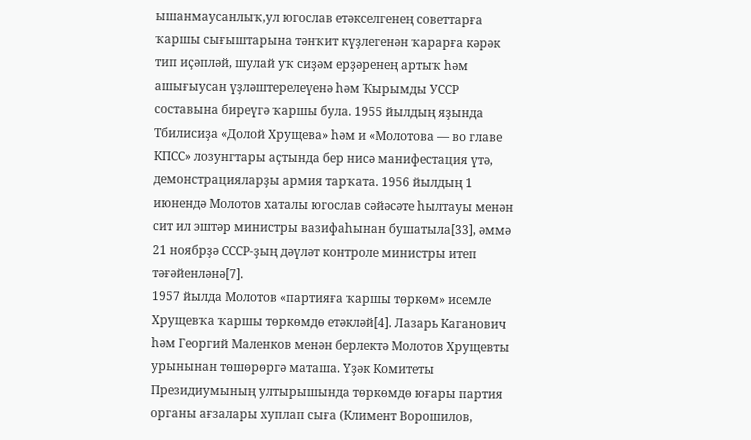ышанмаусанлыҡ,ул югослав етәкселгенең советтарға ҡаршы сығыштарына тәнҡит күҙлегенән ҡарарға кәрәк тип иҫәпләй, шулай уҡ сиҙәм ерҙәренең артыҡ һәм ашығыусан үҙләштерелеүенә һәм Ҡырымды УССР составына биреүгә ҡаршы була. 1955 йылдың яҙында Тбилисиҙа «Долой Хрущева» һәм и «Молотова — во главе КПСС» лозунгтары аҫтында бер нисә манифестация үтә, демонстрацияларҙы армия тарҡата. 1956 йылдың 1 июнендә Молотов хаталы югослав сәйәсәте һылтауы менән сит ил эштәр министры вазифаһынан бушатыла[33], әммә 21 ноябрҙә СССР-ҙың дәүләт контроле министры итеп тәғәйенләнә[7].
1957 йылда Молотов «партияға ҡаршы төркөм» исемле Хрущевҡа ҡаршы төркөмдө етәкләй[4]. Лазарь Каганович һәм Георгий Маленков менән берлектә Молотов Хрущевты урынынан төшөрөргә маташа. Үҙәк Комитеты Президиумының ултырышында төркөмдө юғары партия органы ағзалары хуплап сыға (Климент Ворошилов,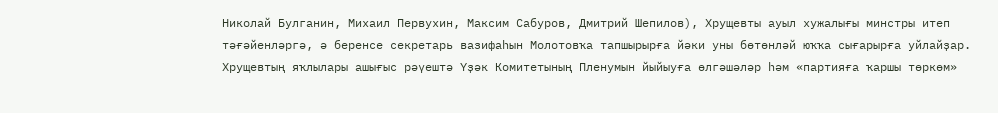Николай Булганин, Михаил Первухин, Максим Сабуров, Дмитрий Шепилов), Хрущевты ауыл хужалығы минстры итеп тәғәйенләргә, ә беренсе секретарь вазифаһын Молотовҡа тапшырырға йәки уны бөтөнләй юҡҡа сығарырға уйлайҙар. Хрущевтың яҡлылары ашығыс рәүештә Үҙәк Комитетының Пленумын йыйыуға өлгәшәләр һәм «партияға ҡаршы төркөм»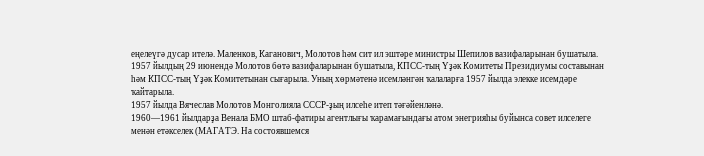еңелеүгә дусар ителә. Маленков, Каганович, Молотов һәм сит ил эштәре министры Шепилов вазифаларынан бушатыла.
1957 йылдың 29 июнендә Молотов бөтә вазифаларынан бушатыла, КПСС-тың Үҙәк Комитеты Президиумы составынан һәм КПСС-тың Үҙәк Комитетынан сығарыла. Уның хөрмәтенә исемләнгән ҡалаларға 1957 йылда элекке исемдәре ҡайтарыла.
1957 йылда Вячеслав Молотов Монголияла СССР-ҙың илсеһе итеп тәғәйенләнә.
1960—1961 йылдарҙа Венала БМО штаб-фатиры агентлығы ҡарамағындағы атом энегрияһы буйынса совет илселеге менән етәкселек (МАГАТЭ. На состоявшемся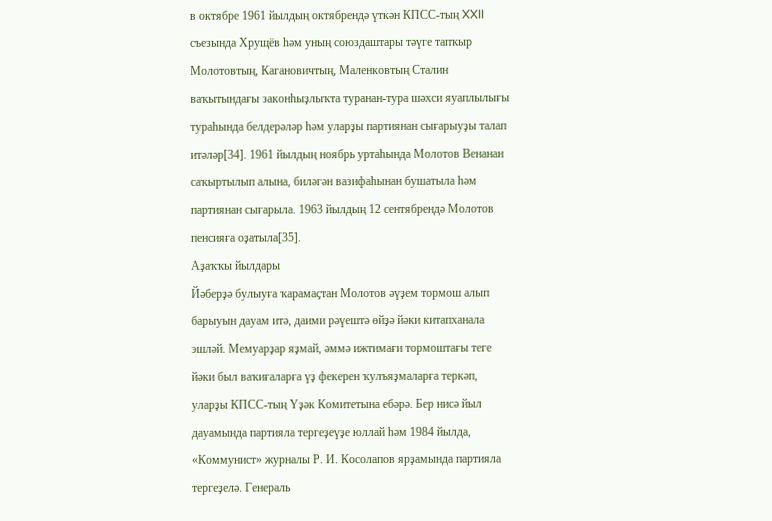в октябре 1961 йылдың октябрендә үткән КПСС-тың XXII съезында Хрущёв һәм уның союздаштары тәүге тапҡыр Молотовтың, Кагановичтың, Маленковтың Сталин ваҡытындағы законһыҙлыҡта туранан-тура шәхси яуаплылығы тураһында белдерәләр һәм уларҙы партиянан сығарыуҙы талап итәләр[34]. 1961 йылдың ноябрь уртаһында Молотов Венанан саҡыртылып алына, биләгән вазифаһынан бушатыла һәм партиянан сығарыла. 1963 йылдың 12 сентябрендә Молотов пенсияға оҙатыла[35].
Аҙаҡҡы йылдары
Йәберҙә булыуға ҡарамаҫтан Молотов әүҙем тормош алып барыуын дауам итә, даими рәүештә өйҙә йәки китапханала эшләй. Мемуарҙар яҙмай, әммә ижтимағи тормоштағы теге йәки был ваҡиғаларға үҙ фекерен ҡулъяҙмаларға теркәп, уларҙы КПСС-тың Үҙәк Комитетына ебәрә. Бер нисә йыл дауамында партияла тергеҙеүҙе юллай һәм 1984 йылда, «Коммунист» журналы Р. И. Косолапов ярҙамында партияла тергеҙелә. Генераль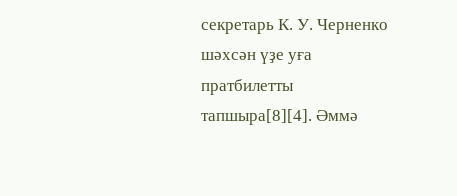секретарь К. У. Черненко шәхсән үҙе уға пратбилетты тапшыра[8][4]. Әммә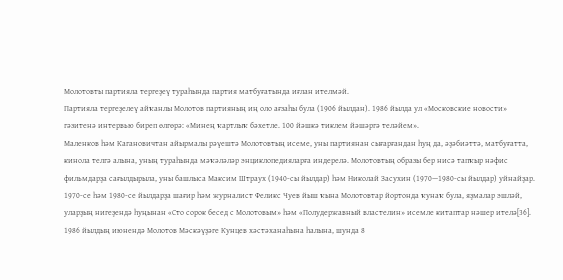Молотовты партияла тергеҙеү тураһында партия матбуғатында иғлан ителмәй.
Партияла тергеҙелеү айҡанлы Молотов партияның иң оло ағзаһы була (1906 йылдан). 1986 йылда ул «Московские новости» гәзитенә интервью биреп өлгөрә: «Минең ҡартлыҡ бәхетле. 100 йәшкә тиклем йәшәргә теләйем».
Маленков һәм Кагановичтан айырмалы рәүештә Молотовтың исеме, уны партиянан сығарғандан һуң да, әҙәбиәттә, матбуғатта, кинола телгә алына, уның тураһында мәҡәләләр энциклопедияларға индерелә. Молотовтың образы бер нисә тапҡыр нәфис фильмдарҙа сағылдырыла, уны башлыса Максим Штраух (1940-сы йылдар) һәм Николай Засухин (1970—1980-сы йылдар) уйнайҙар.
1970-се һәм 1980-се йылдарҙа шағир һәм журналист Феликс Чуев йыш ҡына Молотовтар йортонда ҡунаҡ була, яҙмалар эшләй, уларҙың нигеҙендә һуңынан «Сто сорок бесед с Молотовым» һәм «Полудержавный властелин» исемле китаптар нәшер ителә[36].
1986 йылдың июнендә Молотов Мәскәүҙәге Кунцев хәстәханаһына һалына, шунда 8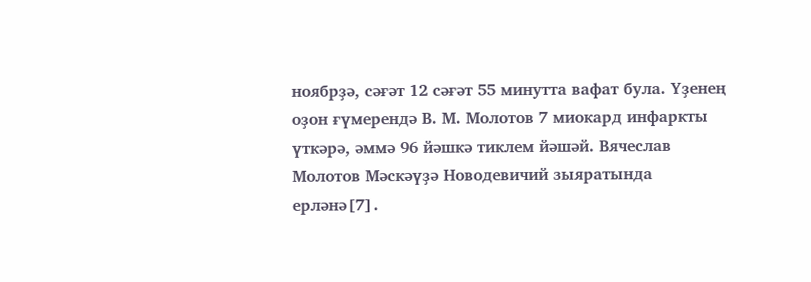ноябрҙә, сәғәт 12 сәғәт 55 минутта вафат була. Үҙенең оҙон ғүмерендә В. М. Молотов 7 миокард инфаркты үткәрә, әммә 96 йәшкә тиклем йәшәй. Вячеслав Молотов Мәскәүҙә Новодевичий зыяратында ерләнә[7].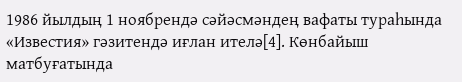1986 йылдың 1 ноябрендә сәйәсмәндең вафаты тураһында «Известия» гәзитендә иғлан ителә[4]. Көнбайыш матбуғатында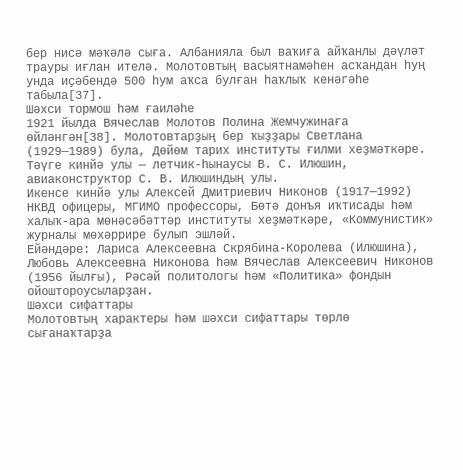бер нисә мәҡәлә сыға. Албанияла был ваҡиға айҡанлы дәүләт трауры иғлан ителә. Молотовтың васыятнамәһен асҡандан һуң унда иҫәбендә 500 һум аҡса булған һаҡлыҡ кенәгәһе табыла[37].
Шәхси тормош һәм ғаиләһе
1921 йылда Вячеслав Молотов Полина Жемчужинаға өйләнгән[38]. Молотовтарҙың бер ҡыҙҙары Светлана (1929—1989) була, Дөйөм тарих институты ғилми хеҙмәткәре.
Тәүге кинйә улы — летчик-һынаусы В. С. Илюшин, авиаконструктор С. В. Илюшиндың улы.
Икенсе кинйә улы Алексей Дмитриевич Никонов (1917—1992) НКВД офицеры, МГИМО профессоры, Бөтә донъя иҡтисады һәм халыҡ-ара мөнәсәбәттәр институты хеҙмәткәре, «Коммунистик» журналы мөхәррире булып эшләй.
Ейәндәре: Лариса Алексеевна Скрябина-Королева (Илюшина), Любовь Алексеевна Никонова һәм Вячеслав Алексеевич Никонов (1956 йылғы), Рәсәй политологы һәм «Политика» фондын ойоштороусыларҙан.
Шәхси сифаттары
Молотовтың характеры һәм шәхси сифаттары төрлө сығанаҡтарҙа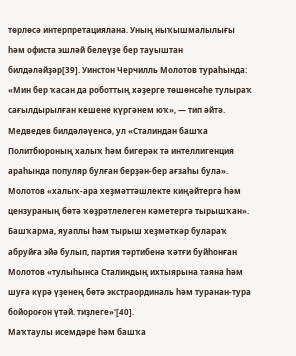төрлөсә интерпретациялана. Уның ныҡышмалылығы һәм офиста эшләй белеүҙе бер тауыштан билдәләйҙәр[39]. Уинстон Черчилль Молотов тураһында: «Мин бер ҡасан да роботтың хәҙерге төшөнсәһе тулыраҡ сағылдырылған кешене күргәнем юҡ», — тип әйтә.
Медведев билдәләүенсә, ул «Сталиндан башҡа Политбюроның халыҡ һәм бигерәк тә интеллигенция араһында популяр булған берҙән-бер ағзаһы була». Молотов «халыҡ-ара хеҙмәттәшлекте киңәйтергә һәм цензураның бөтә ҡөҙрәтлелеген кәметергә тырышҡан». Башҡарма, яуаплы һәм тырыш хеҙмәткәр булараҡ абруйға эйә булып, партия тәртибенә ҡәтғи буйһонған Молотов «тулыһынса Сталиндың ихтыярына таяна һәм шуға күрә үҙенең бөтә экстраординаль һәм туранан-тура бойороғон үтәй. тиҙлеге»'[40].
Маҡтаулы исемдәре һәм башҡа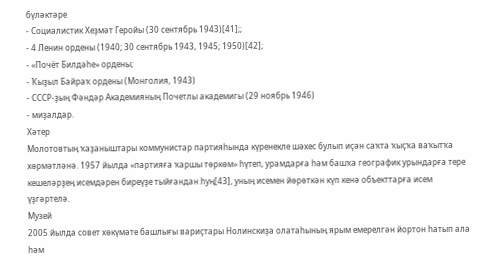бүләктәре
- Социалистик Хеҙмәт Геройы (30 сентябрь 1943)[41];;
- 4 Ленин ордены (1940; 30 сентябрь 1943, 1945; 1950)[42];
- «Почёт Билдәһе» ордены;
- Ҡыҙыл Байраҡ ордены (Монголия, 1943)
- СССР-ҙың Фәндәр Академияның Почетлы академигы (29 ноябрь 1946)
- миҙалдар.
Хәтер
Молотовтың ҡаҙаныштары коммунистар партияһында күренекле шәхес булып иҫән саҡта ҡыҫҡа ваҡытҡа хөрмәтләнә. 1957 йылда «партияға ҡаршы төркөм» һүтеп, урамдарға һәм башҡа географик урындарға тере кешеләрҙең исемдәрен биреүҙе тыйғандан һуң[43], уның исемен йөрөткән күп кенә объекттарға исем үҙгәртелә.
Музей
2005 йылда совет хөкүмәте башлығы вариҫтары Нолинскиҙа олатаһының ярым емерелгән йортон һатып ала һәм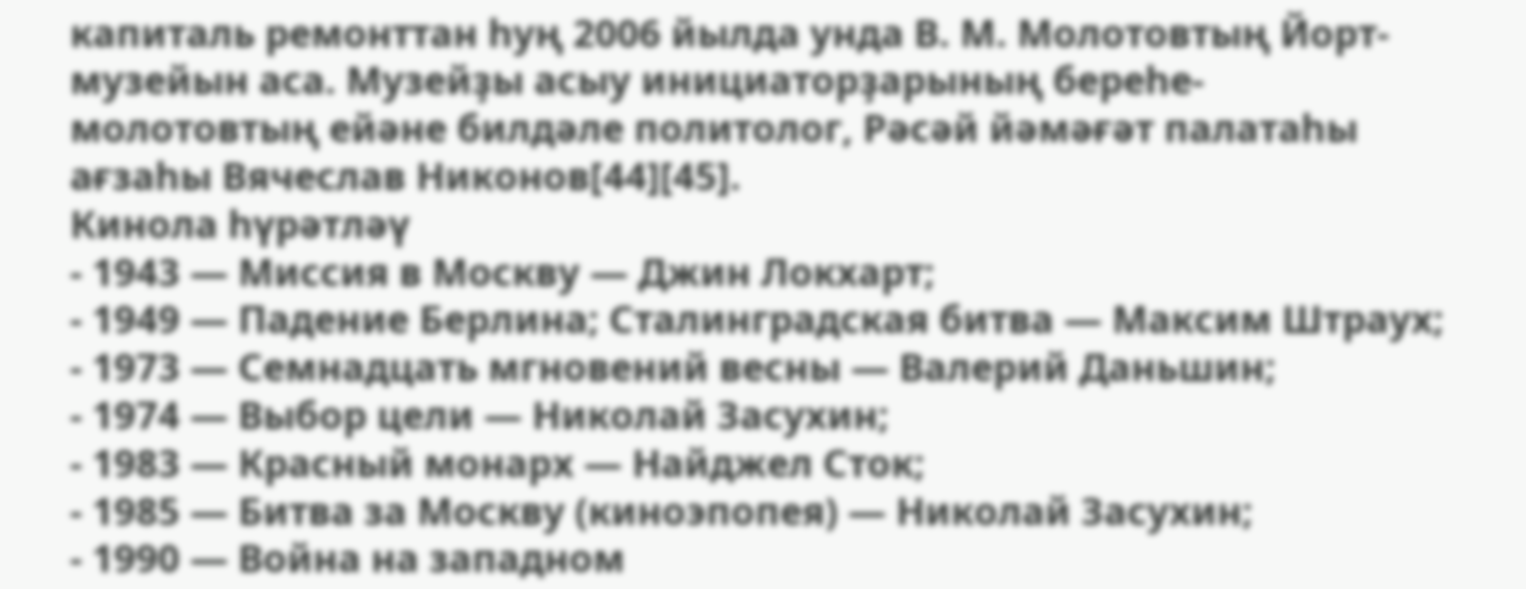капиталь ремонттан һуң 2006 йылда унда В. М. Молотовтың Йорт-музейын аса. Музейҙы асыу инициаторҙарының береһе-молотовтың ейәне билдәле политолог, Рәсәй йәмәғәт палатаһы ағзаһы Вячеслав Никонов[44][45].
Кинола һүрәтләү
- 1943 — Миссия в Москву — Джин Локхарт;
- 1949 — Падение Берлина; Сталинградская битва — Максим Штраух;
- 1973 — Семнадцать мгновений весны — Валерий Даньшин;
- 1974 — Выбор цели — Николай Засухин;
- 1983 — Красный монарх — Найджел Сток;
- 1985 — Битва за Москву (киноэпопея) — Николай Засухин;
- 1990 — Война на западном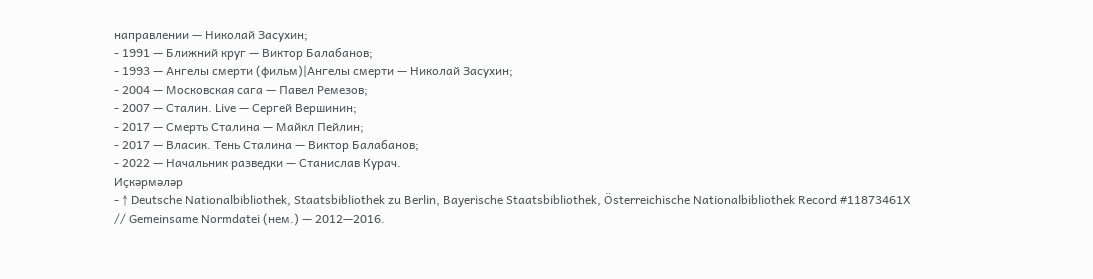направлении — Николай Засухин;
- 1991 — Ближний круг — Виктор Балабанов;
- 1993 — Ангелы смерти (фильм)|Ангелы смерти — Николай Засухин;
- 2004 — Московская сага — Павел Ремезов;
- 2007 — Сталин. Live — Сергей Вершинин;
- 2017 — Смерть Сталина — Майкл Пейлин;
- 2017 — Власик. Тень Сталина — Виктор Балабанов;
- 2022 — Начальник разведки — Станислав Курач.
Иҫкәрмәләр
- ↑ Deutsche Nationalbibliothek, Staatsbibliothek zu Berlin, Bayerische Staatsbibliothek, Österreichische Nationalbibliothek Record #11873461X // Gemeinsame Normdatei (нем.) — 2012—2016.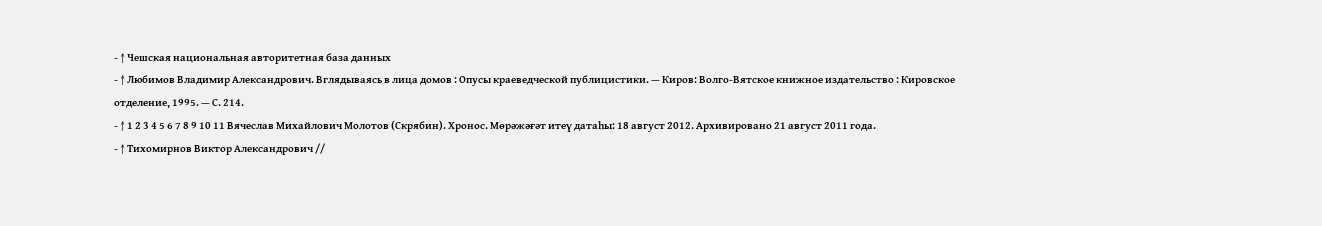- ↑ Чешская национальная авторитетная база данных
- ↑ Любимов Владимир Александрович. Вглядываясь в лица домов : Опусы краеведческой публицистики. — Киров: Волго-Вятское книжное издательство : Кировское отделение, 1995. — С. 214.
- ↑ 1 2 3 4 5 6 7 8 9 10 11 Вячеслав Михайлович Молотов (Скрябин). Хронос. Мөрәжәғәт итеү датаһы: 18 август 2012. Архивировано 21 август 2011 года.
- ↑ Тихомирнов Виктор Александрович //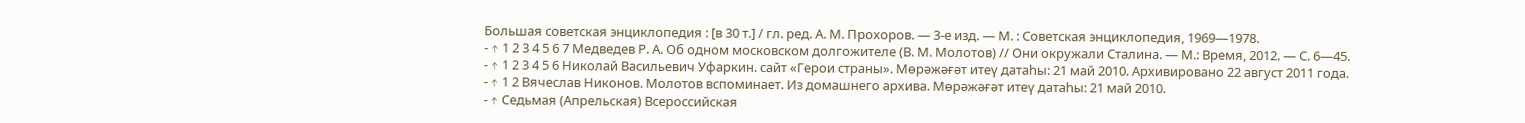Большая советская энциклопедия : [в 30 т.] / гл. ред. А. М. Прохоров. — 3-е изд. — М. : Советская энциклопедия, 1969—1978.
- ↑ 1 2 3 4 5 6 7 Медведев Р. А. Об одном московском долгожителе (В. М. Молотов) // Они окружали Сталина. — М.: Время, 2012. — С. 6—45.
- ↑ 1 2 3 4 5 6 Николай Васильевич Уфаркин. сайт «Герои страны». Мөрәжәғәт итеү датаһы: 21 май 2010. Архивировано 22 август 2011 года.
- ↑ 1 2 Вячеслав Никонов. Молотов вспоминает. Из домашнего архива. Мөрәжәғәт итеү датаһы: 21 май 2010.
- ↑ Седьмая (Апрельская) Всероссийская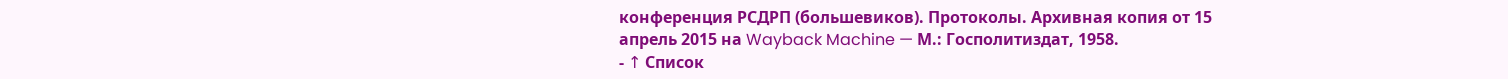конференция РСДРП (большевиков). Протоколы. Архивная копия от 15 апрель 2015 на Wayback Machine — М.: Госполитиздат, 1958.
- ↑ Список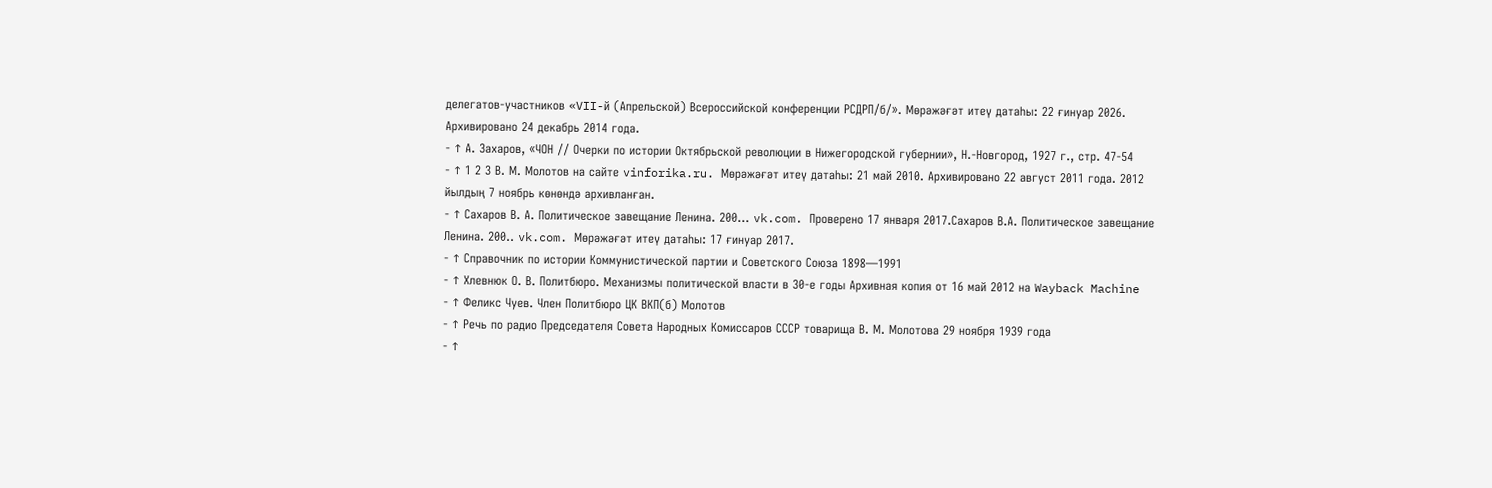делегатов-участников «VII-й (Апрельской) Всероссийской конференции РСДРП/б/». Мөрәжәғәт итеү датаһы: 22 ғинуар 2026. Архивировано 24 декабрь 2014 года.
- ↑ А. Захаров, «ЧОН // Очерки по истории Октябрьской революции в Нижегородской губернии», Н.-Новгород, 1927 г., стр. 47-54
- ↑ 1 2 3 В. М. Молотов на сайте vinforika.ru. Мөрәжәғәт итеү датаһы: 21 май 2010. Архивировано 22 август 2011 года. 2012 йылдың 7 ноябрь көнөндә архивланған.
- ↑ Сахаров В. А. Политическое завещание Ленина. 200... vk.com. Проверено 17 января 2017.Сахаров В.А. Политическое завещание Ленина. 200.. vk.com. Мөрәжәғәт итеү датаһы: 17 ғинуар 2017.
- ↑ Справочник по истории Коммунистической партии и Советского Союза 1898—1991
- ↑ Хлевнюк О. В. Политбюро. Механизмы политической власти в 30-е годы Архивная копия от 16 май 2012 на Wayback Machine
- ↑ Феликс Чуев. Член Политбюро ЦК ВКП(б) Молотов
- ↑ Речь по радио Председателя Совета Народных Комиссаров СССР товарища В. М. Молотова 29 ноября 1939 года
- ↑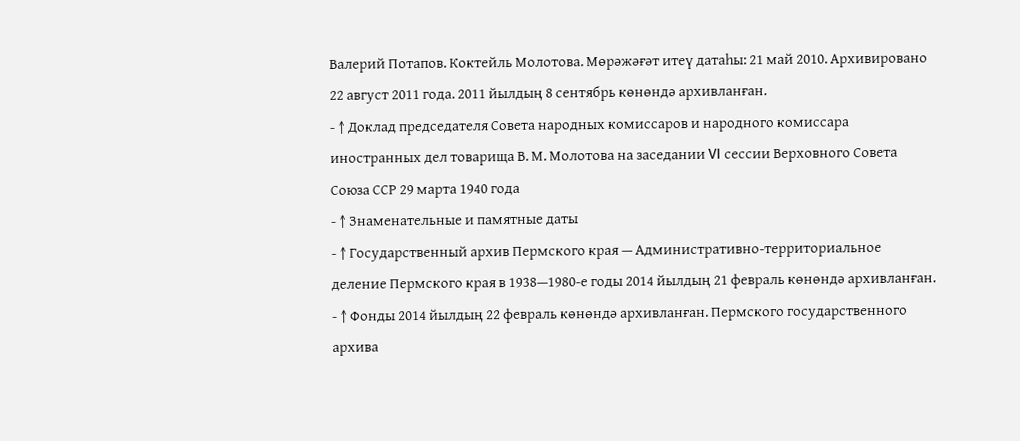Валерий Потапов. Коктейль Молотова. Мөрәжәғәт итеү датаһы: 21 май 2010. Архивировано 22 август 2011 года. 2011 йылдың 8 сентябрь көнөндә архивланған.
- ↑ Доклад председателя Совета народных комиссаров и народного комиссара иностранных дел товарища В. М. Молотова на заседании VI сессии Верховного Совета Союза ССР 29 марта 1940 года
- ↑ Знаменательные и памятные даты
- ↑ Государственный архив Пермского края — Административно-территориальное деление Пермского края в 1938—1980-е годы 2014 йылдың 21 февраль көнөндә архивланған.
- ↑ Фонды 2014 йылдың 22 февраль көнөндә архивланған. Пермского государственного архива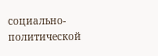социально-политической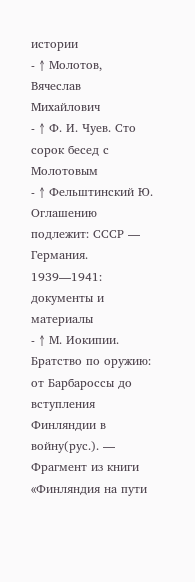истории
- ↑ Молотов, Вячеслав Михайлович
- ↑ Ф. И. Чуев. Сто сорок бесед с Молотовым
- ↑ Фельштинский Ю. Оглашению подлежит: СССР — Германия. 1939—1941: документы и материалы
- ↑ М. Иокипии. Братство по оружию: от Барбароссы до вступления Финляндии в войну(рус.). — Фрагмент из книги «Финляндия на пути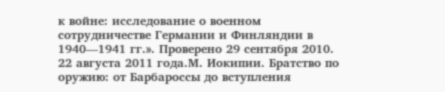к войне: исследование о военном сотрудничестве Германии и Финляндии в 1940—1941 гг.». Проверено 29 сентября 2010. 22 августа 2011 года.М. Иокипии. Братство по оружию: от Барбароссы до вступления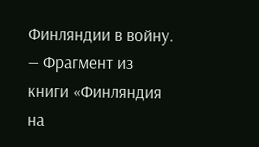Финляндии в войну. — Фрагмент из книги «Финляндия на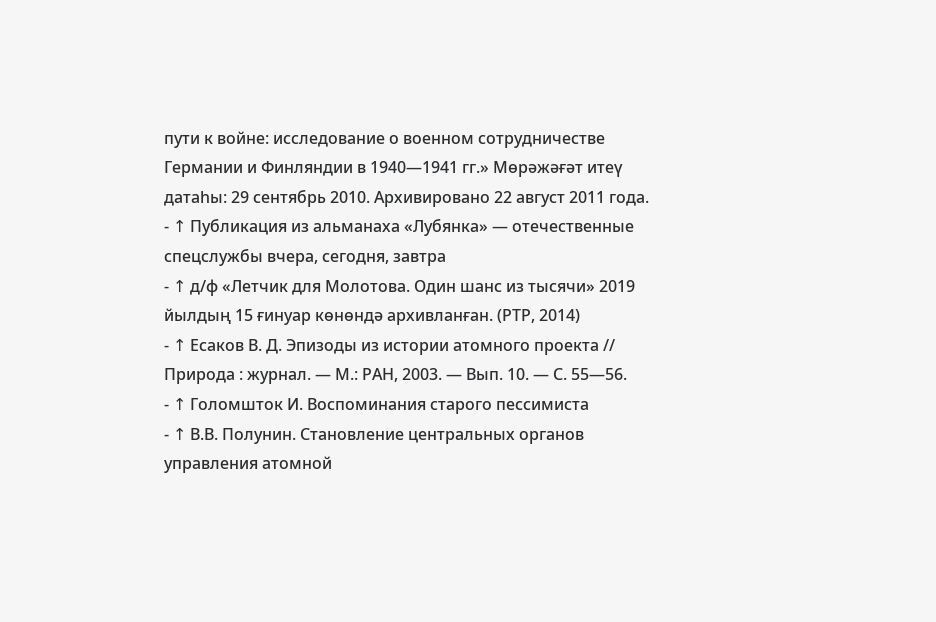пути к войне: исследование о военном сотрудничестве Германии и Финляндии в 1940—1941 гг.» Мөрәжәғәт итеү датаһы: 29 сентябрь 2010. Архивировано 22 август 2011 года.
- ↑ Публикация из альманаха «Лубянка» — отечественные спецслужбы вчера, сегодня, завтра
- ↑ д/ф «Летчик для Молотова. Один шанс из тысячи» 2019 йылдың 15 ғинуар көнөндә архивланған. (РТР, 2014)
- ↑ Есаков В. Д. Эпизоды из истории атомного проекта // Природа : журнал. — М.: РАН, 2003. — Вып. 10. — С. 55—56.
- ↑ Голомшток И. Воспоминания старого пессимиста
- ↑ В.В. Полунин. Становление центральных органов управления атомной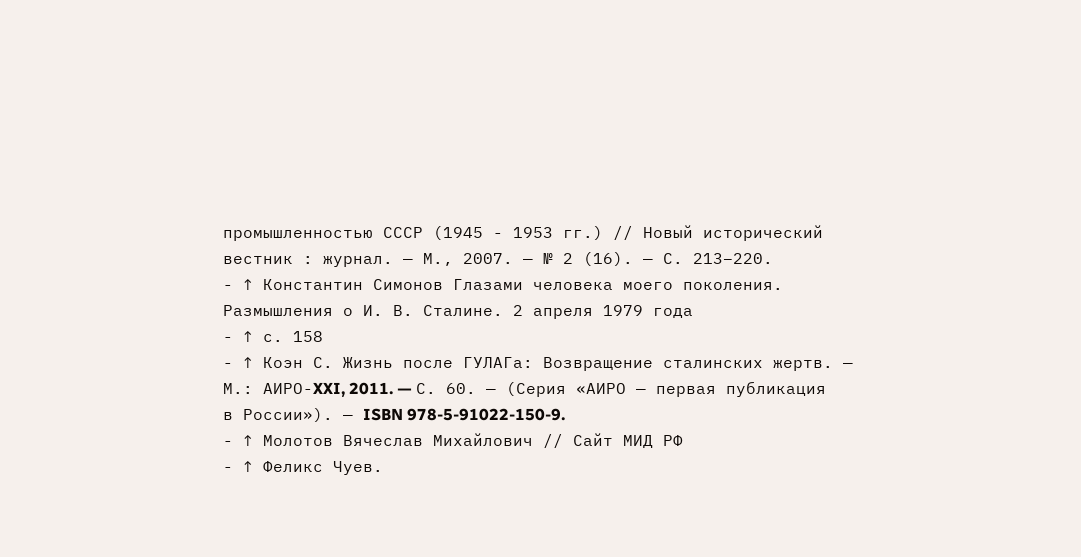промышленностью СССР (1945 - 1953 гг.) // Новый исторический вестник : журнал. — М., 2007. — № 2 (16). — С. 213–220.
- ↑ Константин Симонов Глазами человека моего поколения. Размышления о И. В. Сталине. 2 апреля 1979 года
- ↑ с. 158
- ↑ Коэн С. Жизнь после ГУЛАГа: Возвращение сталинских жертв. — М.: АИРО-XXI, 2011. — С. 60. — (Серия «АИРО — первая публикация в России»). — ISBN 978-5-91022-150-9.
- ↑ Молотов Вячеслав Михайлович // Сайт МИД РФ
- ↑ Феликс Чуев.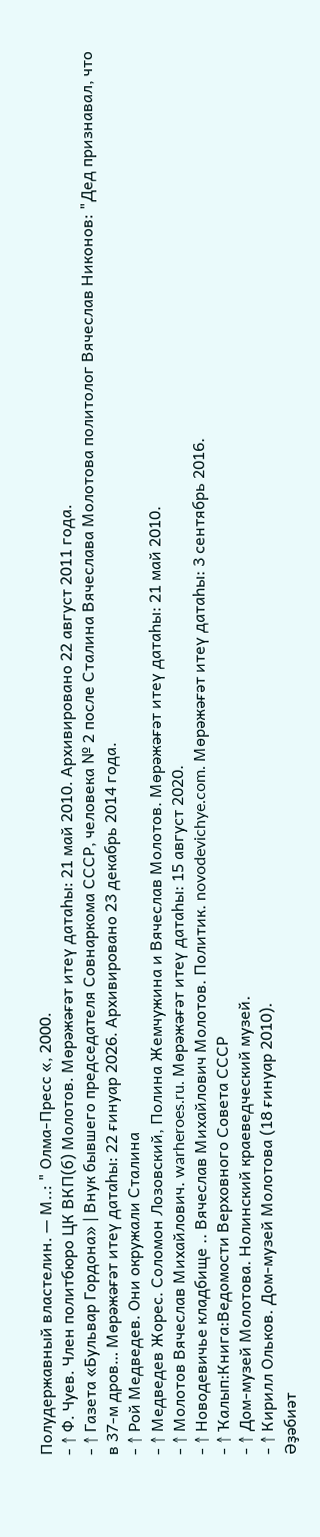Полудержавный властелин. — М..: " Олма-Пресс «, 2000.
- ↑ Ф. Чуев. Член политбюро ЦК ВКП(б) Молотов. Мөрәжәғәт итеү датаһы: 21 май 2010. Архивировано 22 август 2011 года.
- ↑ Газета «Бульвар Гордона» | Внук бывшего председателя Совнаркома СССР, человека № 2 после Сталина Вячеслава Молотова политолог Вячеслав Никонов: "Дед признавал, что в 37-м дров… Мөрәжәғәт итеү датаһы: 22 ғинуар 2026. Архивировано 23 декабрь 2014 года.
- ↑ Рой Медведев. Они окружали Сталина
- ↑ Медведев Жорес. Соломон Лозовский, Полина Жемчужина и Вячеслав Молотов. Мөрәжәғәт итеү датаһы: 21 май 2010.
- ↑ Молотов Вячеслав Михайлович. warheroes.ru. Мөрәжәғәт итеү датаһы: 15 август 2020.
- ↑ Новодевичье кладбище .. Вячеслав Михайлович Молотов. Политик. novodevichye.com. Мөрәжәғәт итеү датаһы: 3 сентябрь 2016.
- ↑ Ҡалып:Книга:Ведомости Верховного Совета СССР
- ↑ Дом-музей Молотова. Нолинский краеведческий музей.
- ↑ Кирилл Ольков. Дом-музей Молотова (18 ғинуар 2010).
Әҙәбиәт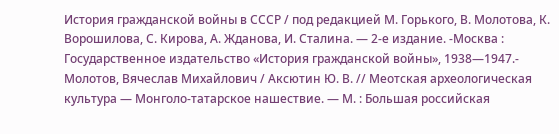История гражданской войны в СССР / под редакцией М. Горького, В. Молотова, К. Ворошилова, С. Кирова, А. Жданова, И. Сталина. — 2-е издание. -Москва : Государственное издательство «История гражданской войны», 1938—1947.- Молотов, Вячеслав Михайлович / Аксютин Ю. В. // Меотская археологическая культура — Монголо-татарское нашествие. — М. : Большая российская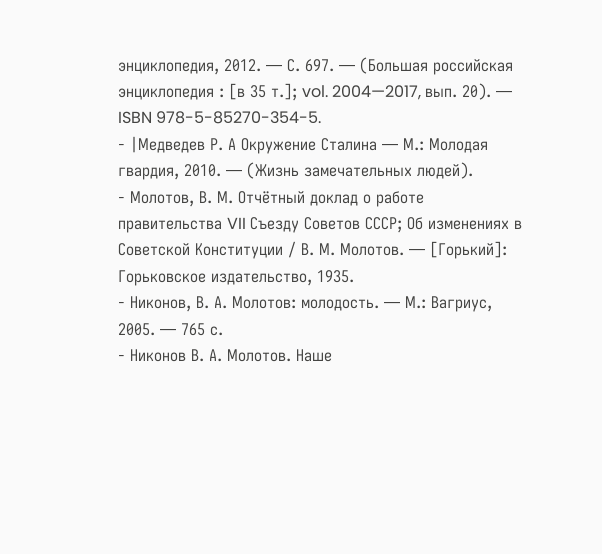энциклопедия, 2012. — С. 697. — (Большая российская энциклопедия : [в 35 т.]; vol. 2004—2017, вып. 20). — ISBN 978-5-85270-354-5.
- |Медведев Р. А Окружение Сталина — М.: Молодая гвардия, 2010. — (Жизнь замечательных людей).
- Молотов, В. М. Отчётный доклад о работе правительства VII Съезду Советов СССР; Об изменениях в Советской Конституции / В. М. Молотов. — [Горький]: Горьковское издательство, 1935.
- Никонов, В. А. Молотов: молодость. — М.: Вагриус, 2005. — 765 с.
- Никонов В. А. Молотов. Наше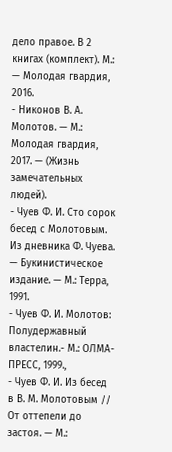дело правое. В 2 книгах (комплект). М.: — Молодая гвардия, 2016.
- Никонов В. А. Молотов. — М.: Молодая гвардия, 2017. — (Жизнь замечательных людей).
- Чуев Ф. И. Сто сорок бесед с Молотовым. Из дневника Ф. Чуева. — Букинистическое издание. — М.: Терра, 1991.
- Чуев Ф. И. Молотов: Полудержавный властелин.- М.: ОЛМА-ПРЕСС, 1999.,
- Чуев Ф. И. Из бесед в В. М. Молотовым // От оттепели до застоя. — М.: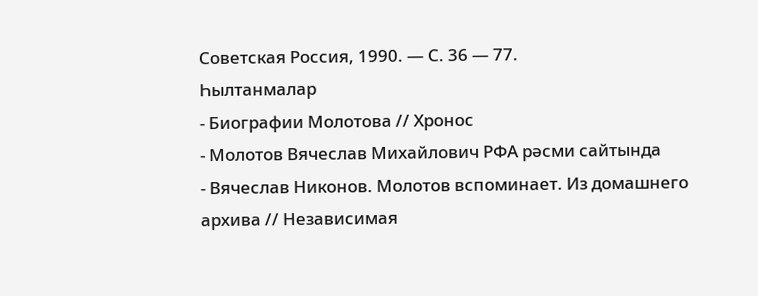Советская Россия, 1990. — С. 36 — 77.
Һылтанмалар
- Биографии Молотова // Хронос
- Молотов Вячеслав Михайлович РФА рәсми сайтында
- Вячеслав Никонов. Молотов вспоминает. Из домашнего архива // Независимая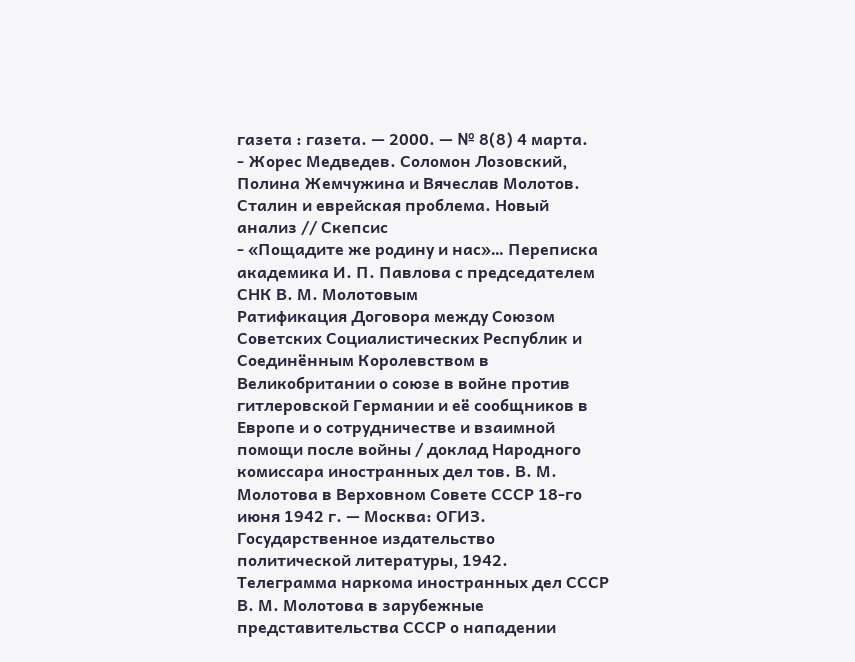газета : газета. — 2000. — № 8(8) 4 марта.
- Жорес Медведев. Соломон Лозовский, Полина Жемчужина и Вячеслав Молотов. Сталин и еврейская проблема. Новый анализ // Скепсис
- «Пощадите же родину и нас»… Переписка академика И. П. Павлова с председателем СНК В. М. Молотовым
Ратификация Договора между Союзом Советских Социалистических Республик и Соединённым Королевством в Великобритании о союзе в войне против гитлеровской Германии и её сообщников в Европе и о сотрудничестве и взаимной помощи после войны / доклад Народного комиссара иностранных дел тов. В. М. Молотова в Верховном Совете СССР 18-го июня 1942 г. — Москва: ОГИЗ. Государственное издательство политической литературы, 1942.
Телеграмма наркома иностранных дел СССР В. М. Молотова в зарубежные представительства СССР о нападении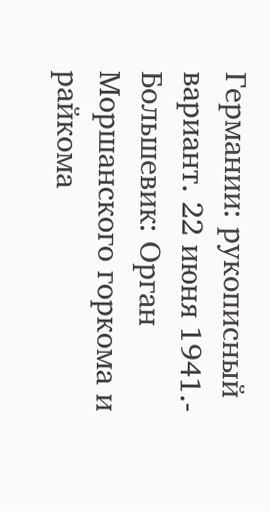Германии: рукописный вариант. 22 июня 1941.- Большевик: Орган Моршанского горкома и райкома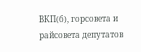ВКП(б), горсовета и райсовета депутатов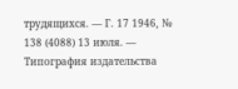трудящихся. — Г. 17 1946, № 138 (4088) 13 июля. — Типография издательства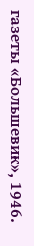газеты «Большевик», 1946.